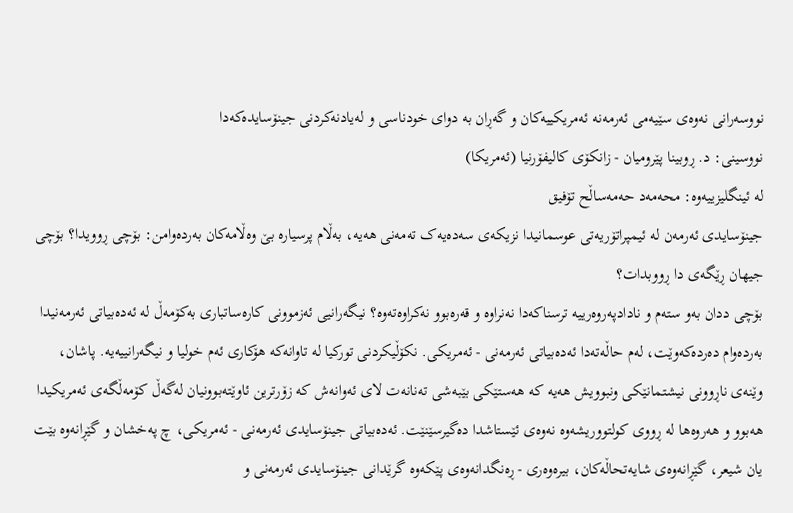نووسەرانی نەوەی سێیەمی ئەرمەنە ئەمریکییەکان و گەڕان بە دوای خودناسی و لەیادنەکردنی جینۆسایدەکەدا
نووسینی: د. ڕوبینا پێرومیان - زانکۆی کالیفۆرنیا (ئەمریکا)
لە ئینگلیزییەوە: محەمەد حەمەساڵح تۆفیق
جینۆسایدی ئەرمەن لە ئیمپراتۆریەتی عوسمانیدا نزیکەی سەدەیەک تەمەنی هەیە، بەڵام پرسیارە بێ وەڵامەکان بەردەوامن: بۆچی ڕوویدا؟ بۆچی جیهان ڕێگەی دا ڕووبدات؟
بۆچی ددان بەو ستەم و نادادپەروەرییە ترسناکەدا نەنراوە و قەرەبوو نەکراوەتەوە؟ نیگەرانیی ئەزموونی کارەساتباری بەکۆمەڵ لە ئەدەبیاتی ئەرمەنیدا بەردەوام دەردەکەوێت، لەم حاڵەتەدا ئەدەبیاتی ئەرمەنی - ئەمریکی. نکۆڵیکردنی تورکیا لە تاوانەکە هۆکاری ئەم خولیا و نیگەرانییەیە. پاشان، وێنەی ناڕوونی نیشتمانێکی ونبوویش هەیە کە هەستێکی بێبەشی تەنانەت لای ئەوانەش کە زۆرترین ئاوێتەبوونیان لەگەڵ کۆمەڵگەی ئەمریکیدا هەبوو و هەروەها لە ڕووی کولتووریشەوە نەوەی ئێستاشدا دەگیرسێنێت. ئەدەبیاتی جینۆسایدی ئەرمەنی - ئەمریکی، چ پەخشان و گێڕانەوە بێت یان شیعر، گێڕانەوەی شایەتحاڵەکان، بیرەوەری - ڕەنگدانەوەی پێکەوە گرێدانی جینۆسایدی ئەرمەنی و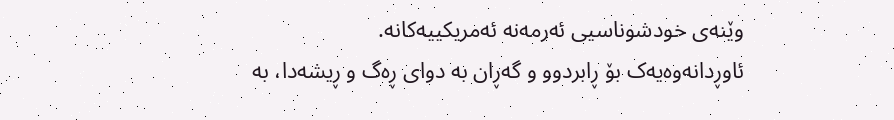وێنەی خودشوناسیی ئەرمەنە ئەمریکییەکانە.
ئاوڕدانەوەیەک بۆ ڕابردوو و گەڕان بە دوای ڕەگ و ڕیشەدا، بە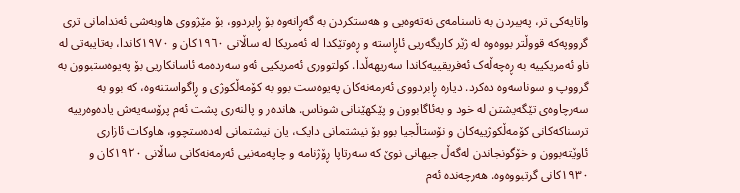واتایەکی تر، پەیبردن بە ناسنامەی نەتەوەیی و هەستکردن بە گەڕانەوە بۆ ڕابردوو، بۆ مێژووی هاوبەشی ئەندامانی تری گرووپەکە قووڵتر بووەوە لە ژێر کاریگەریی ئاڕاستە و ڕەوتێکدا لە ئەمریکا لە ساڵانی ١٩٦٠کان و ١٩٧٠کاندا، بەتایبەتی لە ناو ئەمریکییە بە ڕەچەڵەک ئەفریقییەکاندا سەریهەڵدا. کولتووری ئەمریکیی ئەو سەردەمە ئاسانکاریی بۆ پەیوەستبوون بە گرووپ و سوناسەوە دەکرد. دیارە ڕابردووی ئەرمەنەکان پەیوەست بوو بە کۆمەڵکوژی و ڕاگواستنەوە، کە بوو بە سەرچاوەی تێگەیشتن لە خود و بەئاگابوون و پێکهێنانی شوناس. هاندەر و پالنەری پشت ئەم پرۆسەیەش یادەوەرییە ترسناکەکانی کۆمەڵکوژییەکان و نۆستاڵجیا بوو بۆ نیشتمانی دایک، یان نیشتمانی لەدەستچوو، هاوکات ئازاری ئاوێتەبوون و خۆگونجاندن لەگەڵ جیهانی نوێ کە سەرتاپا ڕۆژنامە و چاپەمەنیی ئەرمەنەکانی ساڵانی ١٩٢٠کان و ١٩٣٠کانی گرتبووەوە. هەرچەندە ئەم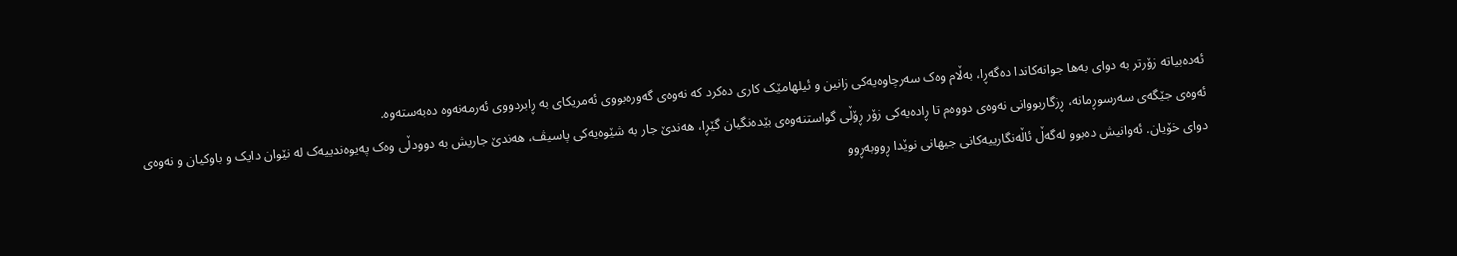ئەدەبیاتە زۆرتر بە دوای بەها جوانەکاندا دەگەڕا، بەڵام وەک سەرچاوەیەکی زانین و ئیلهامێک کاری دەکرد کە نەوەی گەورەبووی ئەمریکای بە ڕابردووی ئەرمەنەوە دەبەستەوە.
ئەوەی جێگەی سەرسوڕمانە، ڕزگاربووانی نەوەی دووەم تا ڕادەیەکی زۆر ڕۆڵی گواستنەوەی بێدەنگیان گێڕا، هەندێ جار بە شێوەیەکی پاسیڤ، هەندێ جاریش بە دوودڵی وەک پەیوەندییەک لە نێوان دایک و باوکیان و نەوەی دوای خۆیان. ئەوانیش دەبوو لەگەڵ ئاڵەنگارییەکانی جیهانی نوێدا ڕووبەڕوو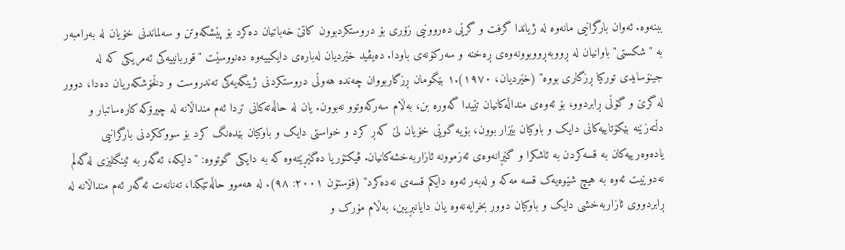ببنەوە. ئەوان بارگرانیی مانەوە لە ژیاندا گرفت و گرێی دەروونیی زۆری بۆ دروستکردبوون کاتێ خەباتیان دەکرد بۆ پێشکەوتن و سەلماندنی خۆیان لە بەرامبەر بە "شکستی" باوانیان لە ڕووبەڕووبوونەوەی ڕەخنە و سەرکۆنەی باودا. دەیڤید خێردیان لەبارەی دایکییەوە دەنووسێت "قوربانییەکی ئەمریکی کە لە جینۆسایدی تورکیا ڕزگاری بووە" (خێردیان، ١٩٧٠).١ بێگومان ڕزگاربووان چەندە هەوڵی دروستکردنی ژینگەیەکی تەندروست و دڵخۆشکەریان دەدا، دوور لە گرێ و گۆڵی ڕابردوو، بۆ ئەوەی منداڵەکانیان تێیدا گەورە بن، بەڵام سەرکەوتوو نەبوون. یان لە حاڵەتەکانی تردا ئەم منداڵانە لە چیرۆکە کارەساتبار و دڵتەزێنە بێکۆتاییەکانی دایک و باوکیان بێزار بوون، بۆیە گوێی خۆیان لێ کەڕ کرد و خواستی دایک و باوکیان بێدەنگ کرد بۆ سووککردنی بارگرانیی یادەوەرییەکان بە قسەکردن بە ئاشکرا و گێڕانەوەی ئەزموونە ئازاربەخشەکانیان. ڤیکتۆریا دەگێڕێتەوە کە بە دایکی گوتووە: "دایکە، ئەگەر بە ئینگلیزی لەگەڵم نەدوێیت ئەوە بە هیچ شێوەیەک قسە مەکە و لەبەر ئەوە دایکم قسەی نەدەکرد" (فۆستۆن ٢٠٠١: ٩٨). لە هەموو حاڵەتێکدا، تەنانەت ئەگەر ئەم منداڵانە لە ڕابردووی ئازاربەخشی دایک و باوکیان دوور بخرایەنەوە یان دایانبڕیبن، بەڵام مۆرک و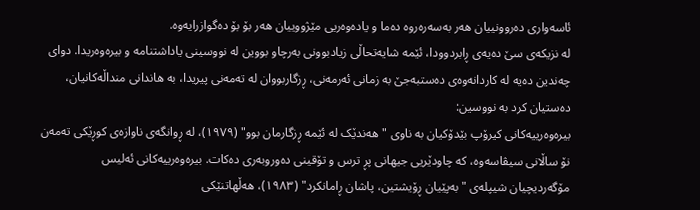ئاسەواری دەروونییان هەر بەسەرەروە دەما و یادەوەریی مێژووییان هەر بۆ بۆ دەگوازرایەوە.
لە نزیکەی سێ دەیەی ڕابردوودا، ئێمە شایەتحاڵی زیادبوونی بەرچاو بووین لە نووسینی یاداشتنامە و بیرەوەریدا. دوای چەندین دەیە لە کاردانەوەی دەستبەجێ بە زمانی ئەرمەنی، ڕزگاربووان لە تەمەنی پیریدا، بە هاندانی منداڵەکانیان، دەستیان کرد بە نووسین:
بیرەوەرییەکانی کیرۆپ بێدۆکیان بە ناوی "هەندێک لە ئێمە ڕزگارمان بوو" (١٩٧٩)، لە ڕوانگەی ناوازەی کوڕێکی تەمەن نۆ ساڵانی سیڤاسەوە، کە چاودێریی جیهانی پڕ ترس و تۆقینی دەوروبەری دەکات. بیرەوەرییەکانی ئەلیس مۆگەردیچیان شیپلەی "بەپێیان ڕۆیشتین، پاشان ڕامانکرد" (١٩٨٣)، هەڵهاتنێکی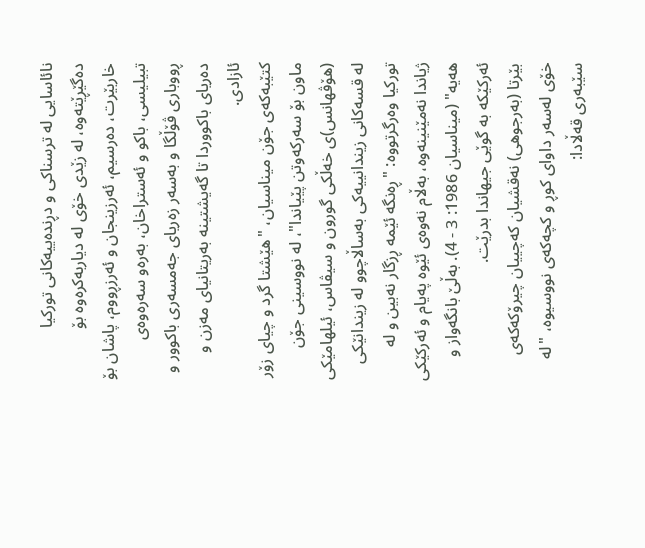نائاسایی لە ترسناکی و دڕندەییەکانی تورکیا دەگێڕێتەوە، لە زێدی خۆی لە دیاربەکرەوە بۆ خاربێرت، دەرسیم، ئەرزینجان و ئەرزڕووم، پاشان بۆ تبیلیسی، باکو و ئەستراخان، بەرەو سەرەوەی ڕووباری ڤۆڵگا و بەسەر زەریای جەمسەری باکوور و دەریای باکووردا تا گەیشتینە بەریتانیای مەزن و ئازادی.
کتێبەکەی جۆن میناسیان، "هێشتا گرد و چیای زۆر ماون بۆ سەرکەوتن پێیاندا"، لە نووسینی جۆن (هۆڤهانس)ی خەڵکی گورون و سیڤاس، ئیلهامێکی لە قسەکانی زیندانییەکی بەساڵاچوو لە زیندانێکی تورکیا وەرگرتووە: "ڕەنگە ئێمە ڕزگار نەبین و لە ژیاندا نەمێنینەوە، بەڵام نەوەی ئێوە پەیام و ئەرکێکی هەیە" (میناسیان 1986: 3 - 4). بەڵێ بانگەواز و ئەرکێکە بە گوێی جیهاندا بدرێت.
بێرتا (بەرجوهی) نەقشیان کەچییان چیرۆکەکەی خۆی لەسەر داوای کوڕ و کچەکەی نووسیوە، "لە سێبەری قەڵادا: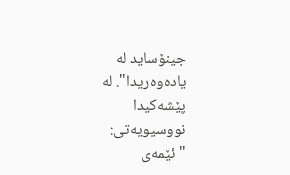جینۆساید لە یادەوەریدا". لە پێشەکیدا نووسیویەتی: "ئێمەی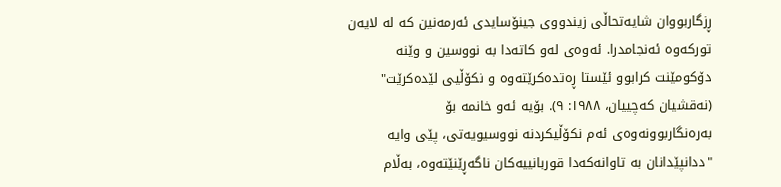ڕزگاربووان شایەتحاڵی زیندووی جینۆسایدی ئەرمەنین کە لە لایەن تورکەوە ئەنجامدرا. ئەوەی لەو کاتەدا بە نووسین و وێنە دۆکومێنت کرابوو ئێستا ڕەتدەکرێتەوە و نکۆڵیی لێدەکرێت" (نەقشیان کەچییان، ١٩٨٨: ٩). بۆیە ئەو خانمە بۆ بەرەنگاربوونەوەی ئەم نکۆڵیکردنە نووسیویەتی، پێی وایە "ددانپێدانان بە تاوانەکەدا قوربانییەکان ناگەڕێنێتەوە، بەڵام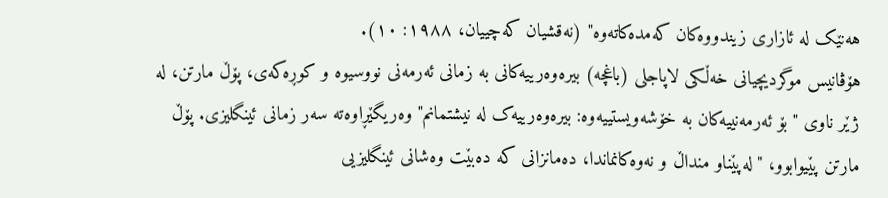هەنێک لە ئازاری زیندووەکان کەمدەکاتەوە" (نەقشیان کەچییان، ١٩٨٨: ١٠).
هۆڤانیس موگردیچیانی خەڵکی لاپاجلی (باغچە) بیرەوەرییەکانی بە زمانی ئەرمەنی نووسیوە و کوڕەکەی، پۆڵ مارتن، لە ژێر ناوی "بۆ ئەرمەنییەکان بە خۆشەویستییەوە: بیرەوەرییەک لە نیشتمانم" وەریگێڕاوەتە سەر زمانی ئینگلیزی. پۆڵ مارتن پێیوابوو، "لەپێناو منداڵ و نەوەکانماندا، دەمانزانی کە دەبێت وەشانی ئینگلیزیی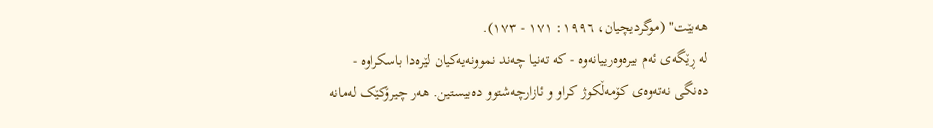هەبێت" (موگردیچیان، ١٩٩٦: ١٧١ - ١٧٣).
لە ڕێگەی ئەم بیرەوەرییانەوە - کە تەنیا چەند نموونەیەکیان لێرەدا باسکراوە - دەنگی نەتەوەی کۆمەڵکوژ کراو و ئازارچەشتوو دەبیستین. هەر چیرۆکێک لەمانە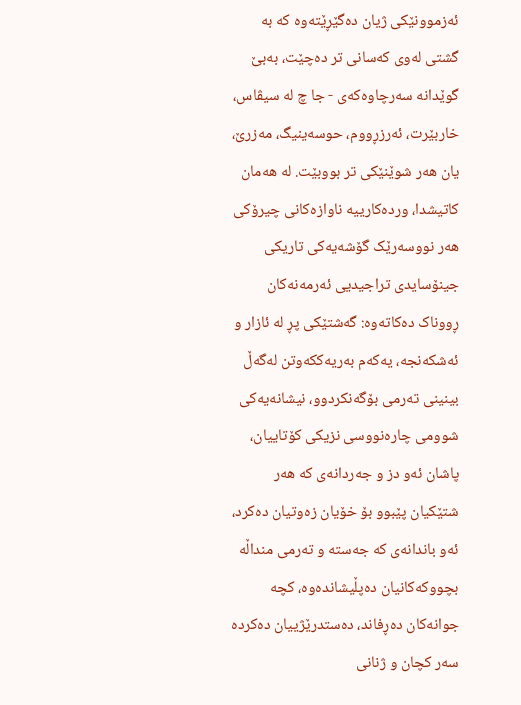ئەزموونێکی ژیان دەگێڕێتەوە کە بە گشتی لەوی کەسانی تر دەچێت، بەبێ گوێدانە سەرچاوەکەی - جا چ لە سیڤاس، خاربێرت، ئەرزڕووم، حوسەینیگ، مەزرێ، یان هەر شوێنێکی تر بووبێت. لە هەمان کاتیشدا، وردەکارییە ناوازەکانی چیرۆکی هەر نووسەرێک گۆشەیەکی تاریکی جینۆسایدی تراجیدیی ئەرمەنەکان ڕووناک دەکاتەوە: گەشتێکی پڕ لە ئازار و ئەشکەنجە، یەکەم بەریەککەوتن لەگەڵ بینینی تەرمی بۆگەنکردوو، نیشانەیەکی شوومی چارەنووسی نزیکی کۆتاییان، پاشان ئەو دز و جەردانەی کە هەر شتێکیان پێبوو بۆ خۆیان زەوتیان دەکرد، ئەو باندانەی کە جەستە و تەرمی منداڵە بچووکەکانیان دەپڵیشاندەوە، کچە جوانەکان دەڕفاند، دەستدرێژییان دەکردە سەر کچان و ژنانی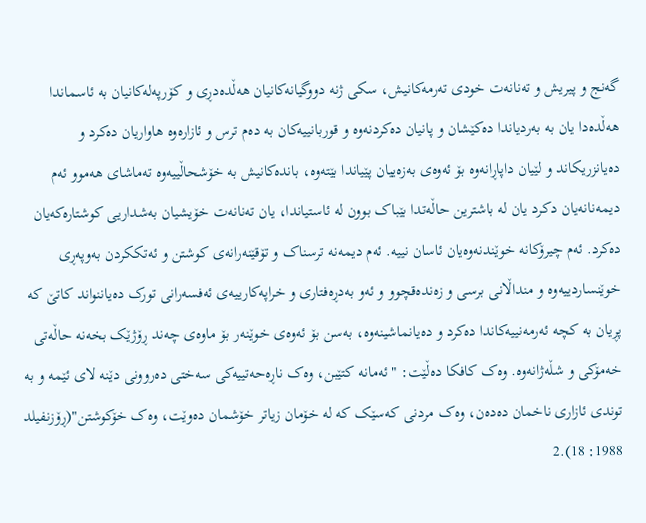گەنج و پیریش و تەنانەت خودی تەرمەکانیش، سکی ژنە دووگیانەکانیان هەڵدەدڕی و کۆرپەلەکانیان بە ئاسماندا هەڵدەدا یان بە بەردیاندا دەکێشان و پانیان دەکردنەوە و قوربانییەکان بە دەم ترس و ئازارەوە هاواریان دەکرد و دەیانزریکاند و لێیان داپاڕانەوە بۆ ئەوەی بەزەییان پێیاندا بێتەوە، باندەکانیش بە خۆشحاڵییەوە تەماشای هەموو ئەم دیمەنانەیان دکرد یان لە باشترین حاڵەتدا بێباک بوون لە ئاستیاندا، یان تەنانەت خۆیشیان بەشداریی کوشتارەکەیان دەکرد. ئەم چیرۆکانە خوێندنەوەیان ئاسان نییە. ئەم دیمەنە ترسناک و تۆقێنەرانەی کوشتن و ئەتککردن بەوپەڕی خوێنساردییەوە و منداڵانی برسی و زەندەقچوو و ئەو بەدڕەفتاری و خراپەکارییەی ئەفسەرانی تورک دەیاننواند کاتێ کە پڕیان بە کچە ئەرمەنییەکاندا دەکرد و دەیانماشینەوە، بەسن بۆ ئەوەی خوێنەر بۆ ماوەی چەند ڕۆژێک بخەنە حاڵەتی خەمۆکی و شڵەژانەوە. وەک کافکا دەڵێت: " ئەمانە کتێبن، وەک ناڕەحەتییەکی سەختی دەروونی دێنە لای ئێمە و بە توندی ئازاری ناخمان دەدەن، وەک مردنی کەسێک کە لە خۆمان زیاتر خۆشمان دەوێت، وەک خۆکوشتن"(ڕۆزنفيلد 1988: 18).2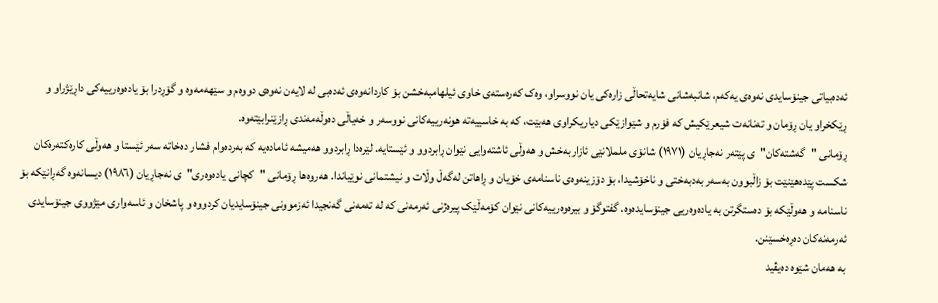ئەدەبیاتی جینۆسایدی نەوەی یەکەم، شانبەشانی شایەتحاڵی زارەکی یان نووسراو، وەک کەرەستەی خاوی ئیلهامبەخشن بۆ کاردانەوەی ئەدەبی لە لایەن نەوەی دووەم و سێهەمەوە و گۆڕدرا بۆ یادەوەرییەکی داڕێژراو و ڕێکخراو یان ڕۆمان و تەنانەت شیعرێکیش کە فۆرم و شێوازێکی دیاریکراوی هەبێت، کە بە خاسییەتە هونەرییەکانی نووسەر و خەیاڵی دەوڵەمەندی ڕازێنرابێتەوە.
ڕۆمانی "گەشتەکان"ی پێتەر نەجاڕیان (١٩٧١) شانۆی ململانێی ئازاربەخش و هەوڵی ئاشتەوایی نێوان ڕابردوو و ئێستایە. لێرەدا ڕابردوو هەمیشە ئامادەیە کە بەردەوام فشار دەخاتە سەر ئێستا و هەوڵی کارەکتەرەکان شکست پێدەهێنێت بۆ زاڵبوون بەسەر بەدبەختی و ناخۆشیدا، بۆ دۆزینەوەی ناسنامەی خۆیان و ڕاهاتن لەگەڵ وڵات و نیشتمانی نوێیاندا. هەروەها ڕۆمانی "کچانی یادەوەری"ی نەجاڕیان (١٩٨٦) دیسانەوە گەڕانێکە بۆ ناسنامە و هەوڵێکە بۆ دەستگرتن بە یادەوەریی جینۆسایدەوە. گفتوگۆ و بیرەوەرییەکانی نێوان کۆمەڵێک پیرەژنی ئەرمەنی کە لە تەمەنی گەنجیدا ئەزموونی جینۆسایدیان کردووە و پاشخان و ئاسەواری مێژووی جینۆسایدی ئەرمەنەکان دەڕەخسێنن.
بە هەمان شێوە دەیڤید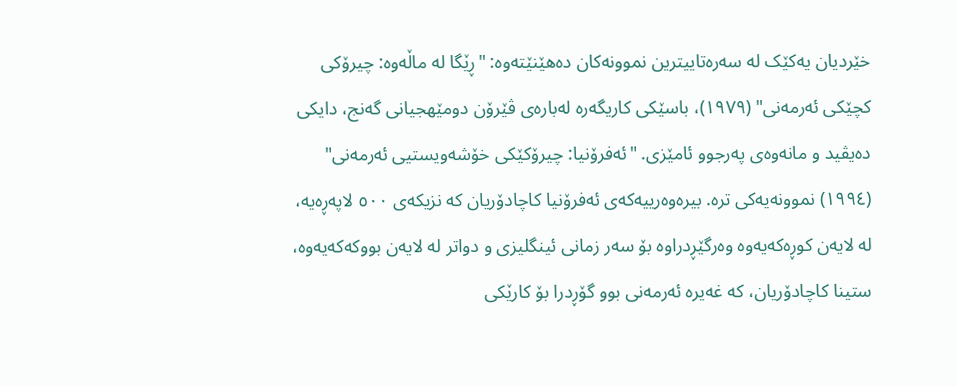خێردیان یەکێک لە سەرەتاییترین نموونەکان دەهێنێتەوە: "ڕێگا لە ماڵەوە: چیرۆکی کچێکی ئەرمەنی" (١٩٧٩)، باسێکی کاریگەرە لەبارەی ڤێرۆن دومێهجیانی گەنج، دایکی دەیڤید و مانەوەی پەرجوو ئامێزی. "ئەفرۆنیا: چیرۆکێکی خۆشەویستیی ئەرمەنی" (١٩٩٤) نموونەیەکی ترە. بیرەوەرییەکەی ئەفرۆنیا کاچادۆریان کە نزیکەی ٥٠٠ لاپەڕەیە، لە لایەن کوڕەکەیەوە وەرگێڕدراوە بۆ سەر زمانی ئینگلیزی و دواتر لە لایەن بووکەکەیەوە، ستینا کاچادۆریان، کە غەیرە ئەرمەنی بوو گۆڕدرا بۆ کارێکی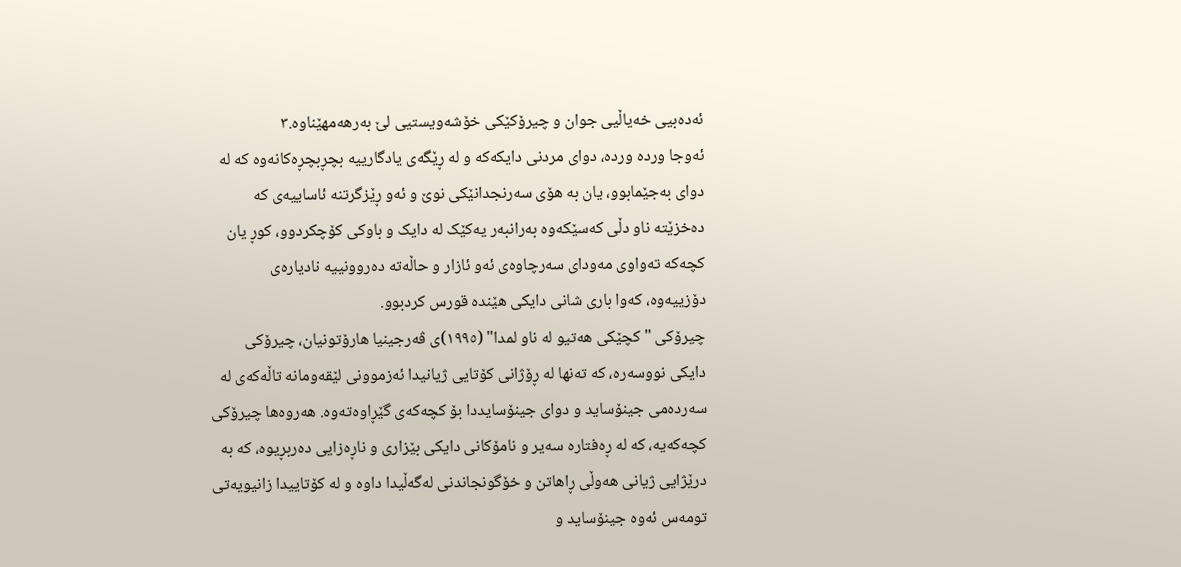ئەدەبیی خەیاڵیی جوان و چیرۆکێکی خۆشەویستیی لێ بەرهەمهێناوە.٣
ئەوجا وردە وردە، دوای مردنی دایکەکە و لە ڕێگەی یادگارییە بچڕبچڕەکانەوە کە لە دوای بەجێمابوو، یان بە هۆی سەرنجدانێکی نوێ و ئەو ڕێزگرتنە ئاساییەی کە دەخزێتە ناو دڵی کەسێکەوە بەرانبەر یەکێک لە دایک و باوکی کۆچکردوو، کوڕ یان کچەکە تەواوی مەودای سەرچاوەی ئەو ئازار و حاڵەتە دەروونییە نادیارەی دۆزییەوە، کەوا باری شانی دایکی هێندە قورس کردبوو.
چیرۆکی "کچێکی هەتیو لە ناو لمدا" (١٩٩٥)ی ڤەرجینیا هارۆتونیان، چیرۆکی دایکی نووسەرە، کە تەنها لە ڕۆژانی کۆتایی ژیانیدا ئەزموونی لێقەومانە تاڵەکەی لە سەردەمی جینۆساید و دوای جینۆسایددا بۆ کچەکەی گێڕاوەتەوە. هەروەها چیرۆکی کچەکەیە، کە لە ڕەفتارە سەیر و نامۆکانی دایکی بێزاری و ناڕەزایی دەربڕیوە، کە بە درێژایی ژیانی هەوڵی ڕاهاتن و خۆگونجاندنی لەگەڵیدا داوە و لە کۆتاییدا زانیویەتی تومەس ئەوە جینۆساید و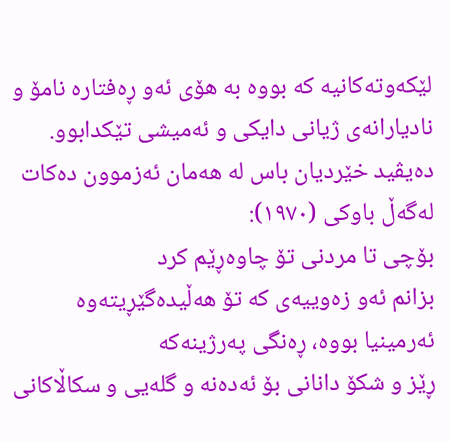لێکەوتەکانیە کە بووە بە هۆی ئەو ڕەفتارە نامۆ و نادیارانەی ژیانی دایکی و ئەمیشی تێکدابوو.
دەیڤید خێردیان باس لە هەمان ئەزموون دەکات لەگەڵ باوکی (١٩٧٠):
بۆچی تا مردنی تۆ چاوەڕێم کرد
بزانم ئەو زەوییەی کە تۆ هەڵیدەگێڕیتەوە ئەرمینیا بووە، ڕەنگی پەرژینەکە
ڕێز و شکۆ دانانی بۆ ئەدەنە و گلەیی و سکاڵاکانی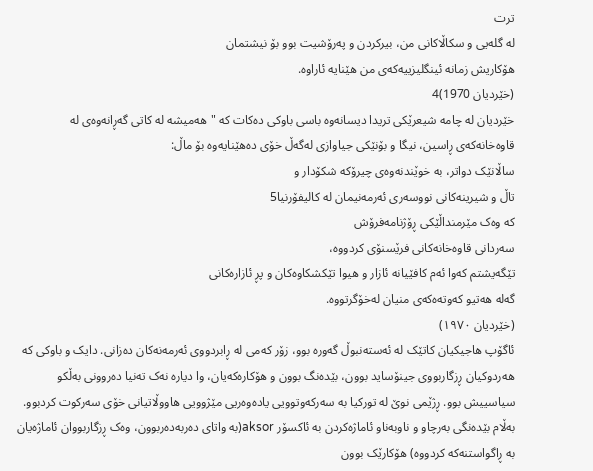ترت
لە گلەیی و سکاڵاکانی من، بیرکردن و پەرۆشیت بوو بۆ نیشتمان
هۆکاریش زمانە ئینگلیزییەکەی من هێنایە ئاراوە.
(خێردیان 1970)4
خێردیان لە چامە شیعرێکی تریدا دیسانەوە باسی باوکی دەکات کە "هەمیشە لە کاتی گەڕانەوەی لە قاوەخانەکەی ڕاسین، نیگا و بۆنێکی جیاوازی لەگەڵ خۆی دەهێنایەوە بۆ ماڵ:
ساڵانێک دواتر، بە خوێندنەوەی چیرۆکە شکۆدار و
تاڵ و شیرینەکانی نووسەری ئەرمەنیمان لە کالیفۆرنیا5
کە وەک مێرمنداڵێکی ڕۆژنامەفرۆش
سەردانی قاوەخانەکانی فرێسنۆی کردووە،
تێگەیشتم کەوا ئەم کافێیانە ئازار و هیوا تێکشکاوەکان و پڕ ئازارەکانی
گەلە هەتیو کەوتەەکەی منیان لەخۆگرتووە.
(خێردیان ١٩٧٠)
ئاگۆپ هاجیکیان کاتێک لە ئەستەنبوڵ گەورە بوو، زۆر کەمی لە ڕابردووی ئەرمەنەکان دەزانی. دایک و باوکی کە هەردوکیان ڕزگاربووی جینۆساید بوون، بێدەنگ بوون و هۆکارەکەیان، وا دیارە نەک تەنیا دەروونی بەڵکو سیاسییش بوو. ڕژێمی نوێ لە تورکیا بە سەرکەوتوویی یادەوەریی مێژوویی هاووڵاتیانی خۆی سەرکوت کردبوو. بەڵام بێدەنگی بەرچاو و ناوبەناو ئاماژەکردن بە ئاکسۆر aksor(بە واتای دەربەدەربوون، وەک ڕزگاربووان ئاماژەیان بە ڕاگواستنەکە کردووە) هۆکارێک بوون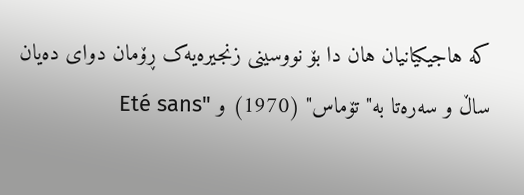کە هاجیکیانیان هان دا بۆ نووسینی زنجیرەیەک ڕۆمان دوای دەیان ساڵ و سەرەتا بە" تۆماس" (1970) و "Eté sans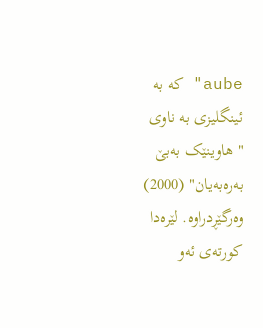aube" کە بە ئینگلیزی بە ناوی "هاوینێک بەبێ بەرەبەیان" (2000) وەرگێڕدراوە. لێرەدا کورتەی ئەو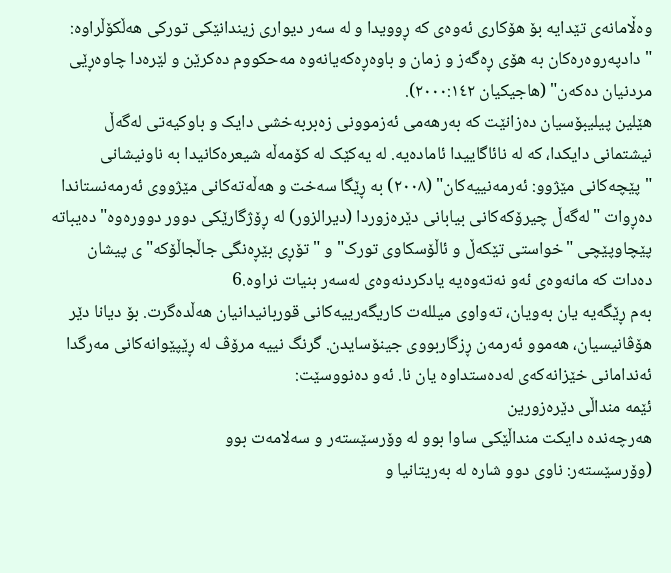وەڵامانەی تێدایە بۆ هۆکاری ئەوەی کە ڕوویدا و لە سەر دیواری زیندانێکی تورکی هەڵکۆڵراوە: "دادپەروەرەکان بە هۆی ڕەگەز و زمان و باوەڕەکەیانەوە مەحکووم دەکرێن و لێرەدا چاوەڕێی مردنیان دەکەن" (هاجیکیان ٢٠٠٠:١٤٢).
هێلین پیلیبۆسیان دەزانێت کە بەرهەمی ئەزموونی زەبربەخشی دایک و باوکیەتی لەگەڵ نیشتمانی دایکدا، کە لە نائاگاییدا ئامادەیە. لە یەکێک لە کۆمەڵە شیعرەکانیدا بە ناونیشانی "پێچەکانی مێژوو: ئەرمەنییەکان" (٢٠٠٨) بە ڕێگا سەخت و هەڵەتەکانی مێژووی ئەرمەنستاندا دەڕوات "لەگەڵ چیرۆکەکانی بیابانی دێرەزوردا (دیرالزور) لە ڕۆژگارێکی دوور دوورەوە" دەیباتە پێچاوپێچی "خواستی تێکەڵ و ئاڵۆسکاوی تورک" و "تۆڕی بێڕەنگی جاڵجاڵۆکە"ی پیشان دەدات کە مانەوەی ئەو نەتەوەیە یادکردنەوەی لەسەر بنیات نراوە.6
بەم ڕێگەیە یان بەویان، تەواوی میللەت کاریگەرییەکانی قوربانیدانیان هەڵدەگرت. بۆ دیانا دێر هۆڤانیسیان، هەموو ئەرمەن ڕزگاربووی جینۆسایدن. گرنگ نییە مرۆڤ لە ڕێپێوانەکانی مەرگدا ئەندامانی خێزانەکەی لەدەستداوە یان نا. ئەو دەنووسێت:
ئێمە منداڵی دێرەزورین
هەرچەندە دایکت منداڵێکی ساوا بوو لە وۆرسێستەر و سەلامەت بوو
(وۆرسێستەر: ناوی دوو شارە لە بەریتانیا و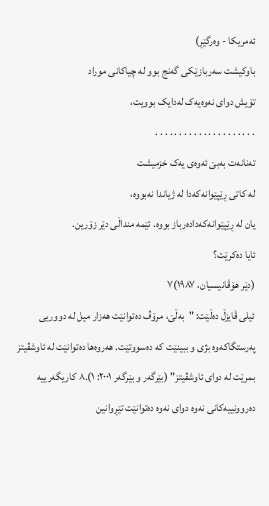ئەمریکا - وەرگێڕ)
باوکیشت سەربازێکی گەنج بوو لە چیاکانی موراد
تۆیش دوای نەوەیەک لەدایک بوویت،
. . . . . . . . . . . . . . . . . . . . .
تەنانەت بەبێ ئەوەی یەک خزمیشت
لە کاتی ڕێپێوانەکەدا لە ژیاندا نەبووە،
یان لە ڕێپێوانەکەدادەرباز بووە. ئێمە منداڵی دێر زۆرین.
ئایا دەکرێت؟
(دێر هۆڤانیسیان، ١٩٨٧)٧
ئیلی ڤایزڵ دەڵێت: "بەڵێ، مرۆڤ دەتوانێت هەزار میل لە دووریی پەرستگاکەوە بژی و ببینێت کە دەسووتێت. هەروەها دەتوانێت لە ئاوشڤیتز بمرێت لە دوای ئاوشڤیتز" (بێرگەر و بێرگەر ٢٠٠١: ١).٨ کاریگەرییە دەروونییەکانی نەوە دوای نەوە دەتوانێت تێڕوانین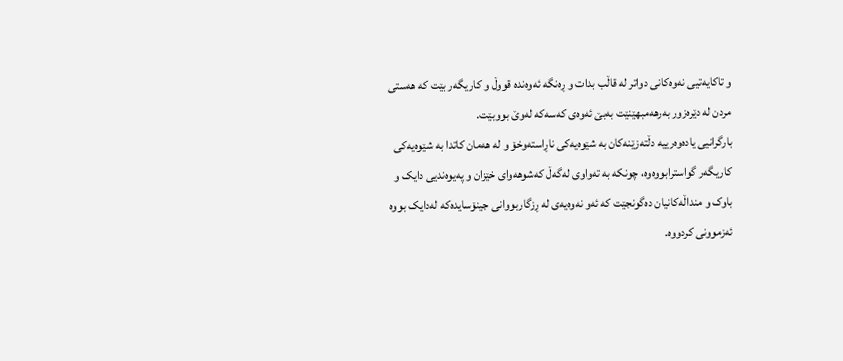و تاکایەتیی نەوەکانی دواتر لە قاڵب بدات و ڕەنگە ئەوەندە قووڵ و کاریگەر بێت کە هەستی مردن لە دێرەزور بەرهەمبهێنێت بەبێ ئەوەی کەسەکە لەوێ بووبێت.
بارگرانیی یادەوەرییە دڵتەزێنەکان بە شێوەیەکی ناڕاستەوخۆ و لە هەمان کاتدا بە شێوەیەکی کاریگەر گواسترابووەوە، چونکە بە تەواوی لەگەڵ کەشوهەوای خێزان و پەیوەندیی دایک و باوک و منداڵەکانیان دەگونجێت کە ئەو نەوەیەی لە ڕزگاربووانی جینۆسایدەکە لەدایک بووە ئەزموونی کردووە.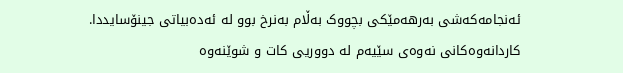ئەنجامەکەشی بەرهەمێکی بچووک بەڵام بەنرخ بوو لە ئەدەبیاتی جینۆسایددا. کاردانەوەکانی نەوەی سێیەم لە دووریی کات و شوێنەوە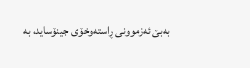بەبێ ئەزموونی ڕاستەوخۆی جینۆساید، بە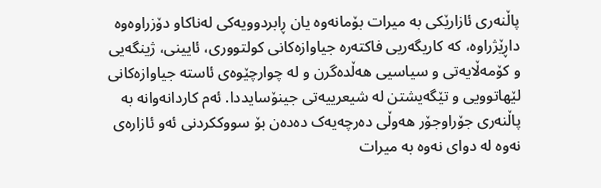پاڵنەری ئازارێکی بە میرات بۆمانەوە یان ڕابردوویەکی لەناکاو دۆزراوەوە داڕێژراوە، کە کاریگەریی فاکتەرە جیاوازەکانی کولتووری، ئایینی، ژینگەیی و کۆمەڵایەتی و سیاسیی هەڵدەگرن و لە چوارچێوەی ئاستە جیاوازەکانی لێهاتوویی و تێگەیشتن لە شیعرییەتی جینۆسایددا. ئەم کاردانەوانە بە پاڵنەری جۆراوجۆر هەوڵی دەرچەیەک دەدەن بۆ سووککردنی ئەو ئازارەی نەوە لە دوای نەوە بە میرات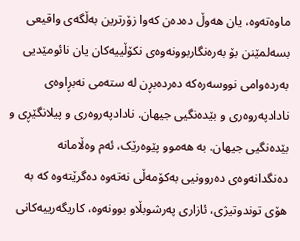ماوەتەوە، یان هەوڵ دەدەن کەوا زۆرترین بەڵگەی واقیعی بسەلمێنن بۆ بەرەنگاربوونەوەی نکۆڵییەکان یان نائومێدیی بەردەوامی نووسەرەکە دەردەبڕن لە ستەمی نەبڕاوەی نادادپەروەری و بێدەنگیی جیهان. نادادپەروەری و پیلانگێڕی و بێدەنگیی جیهان. بە هەموو پێوەرێک، ئەم وەڵامانە دەنگدانەوەی دەروونیی بەکۆمەڵی نەتەوە دەگرێتەوە کە بە هۆی توندوتیژی، ئازاری پەرشوبڵاو بوونەوە، کاریگەرییەکانی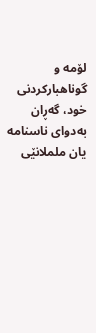لۆمە و گوناهبارکردنی خود، گەڕان بەدوای ناسنامە یان ململانێی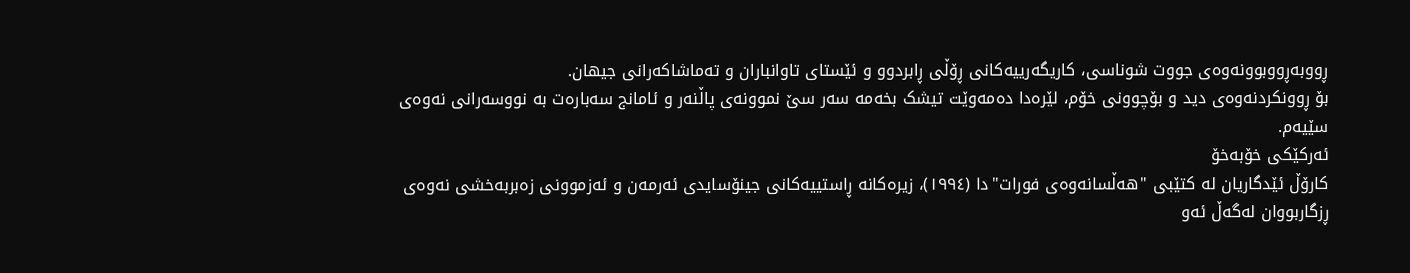ڕووبەڕووبوونەوەی جووت شوناسی، کاریگەرییەکانی ڕۆڵی ڕابردوو و ئێستای تاوانباران و تەماشاکەرانی جیهان.
بۆ ڕوونکردنەوەی دید و بۆچوونی خۆم، لێرەدا دەمەوێت تیشک بخەمە سەر سێ نموونەی پاڵنەر و ئامانج سەبارەت بە نووسەرانی نەوەی سێیەم.
ئەرکێکی خۆبەخۆ
کارۆڵ ئێدگاریان لە کتێبی "هەڵسانەوەی فورات"دا (١٩٩٤)، زیرەکانە ڕاستییەکانی جینۆسایدی ئەرمەن و ئەزموونی زەبربەخشی نەوەی ڕزگاربووان لەگەڵ ئەو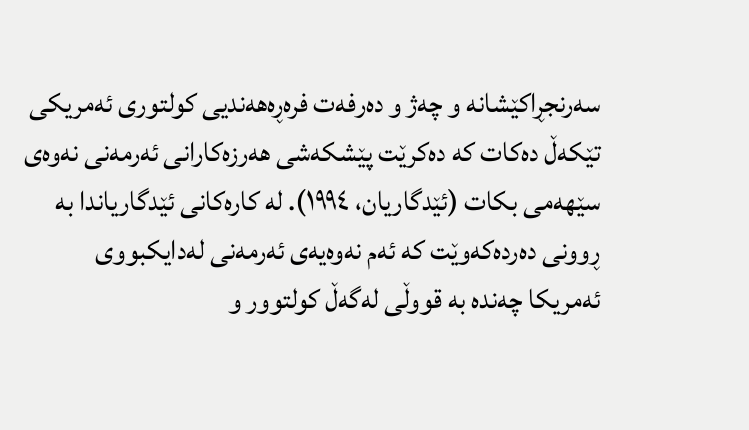سەرنجڕاکێشانە و چەژ و دەرفەت فرەڕەهەندیی کولتوری ئەمریکی تێکەڵ دەکات کە دەکرێت پێشکەشی هەرزەکارانی ئەرمەنی نەوەی سێهەمی بکات (ئێدگاریان، ١٩٩٤). لە کارەکانی ئێدگاریاندا بە ڕوونی دەردەکەوێت کە ئەم نەوەیەی ئەرمەنی لەدایکبووی ئەمریکا چەندە بە قووڵی لەگەڵ کولتوور و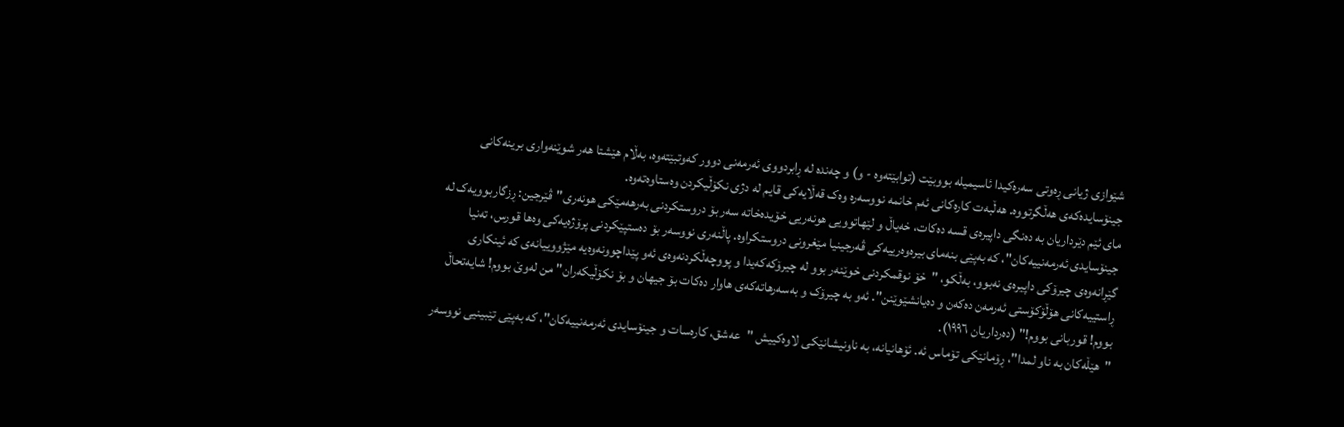شێوازی ژیانی ڕەوتی سەرەکیدا ئاسیمیلە بووبێت (توابێتەوە - و) و چەندە لە ڕابردووی ئەرمەنی دوور کەوتبێتەوە، بەڵام هێشتا هەر شوێنەواری برینەکانی جینۆسایدەکەی هەڵگرتووە. هەڵبەت کارەکانی ئەم خانمە نووسەرە وەک قەڵایەکی قایم لە دژی نکۆڵیکردن وەستاوەتەوە.
مای ئێم دێرداریان بە دەنگی داپیرەی قسە دەکات، خەیاڵ و لێهاتوویی هونەریی خۆیدەخاتە سەر بۆ دروستکردنی بەرهەمێکی هونەری"ڤێرجین: ڕزگاربوویەک لە جینۆسایدی ئەرمەنییەکان"، کە بەپێی بنەمای بیرەوەرییەکی ڤەرجینیا مێغرونی دروستکراوە. پاڵنەری نووسەر بۆ دەستپێکردنی پرۆژەیەکی وەها قورس، تەنیا گێڕانەوەی چیرۆکی داپیرەی نەبوو، بەڵکو، "خۆ نوقمکردنی خوێنەر بوو لە چیرۆکەکەیدا و پووچەڵکردنەوەی ئەو پێداچوونەوەیە مێژووییانەی کە ئینکاری ڕاستییەکانی هۆڵۆکۆستی ئەرمەن دەکەن و دەیانشێوێنن". ئەو بە چیرۆک و بەسەرهاتەکەی هاوار دەکات بۆ جیهان و بۆ نکۆڵیکەران" من لەوێ بووم! شایەتحاڵ بووم! قوربانی بووم!" (دەرداریان ١٩٩٦).
"هێڵەکان بە ناو لمدا"، ڕۆمانێکی تۆماس ئە. ئۆهانیانە، بە ناونیشانێکی لاوەکییش "عەشق، کارەسات و جینۆسایدی ئەرمەنییەکان"، کە بەپێی تێبینیی نووسەر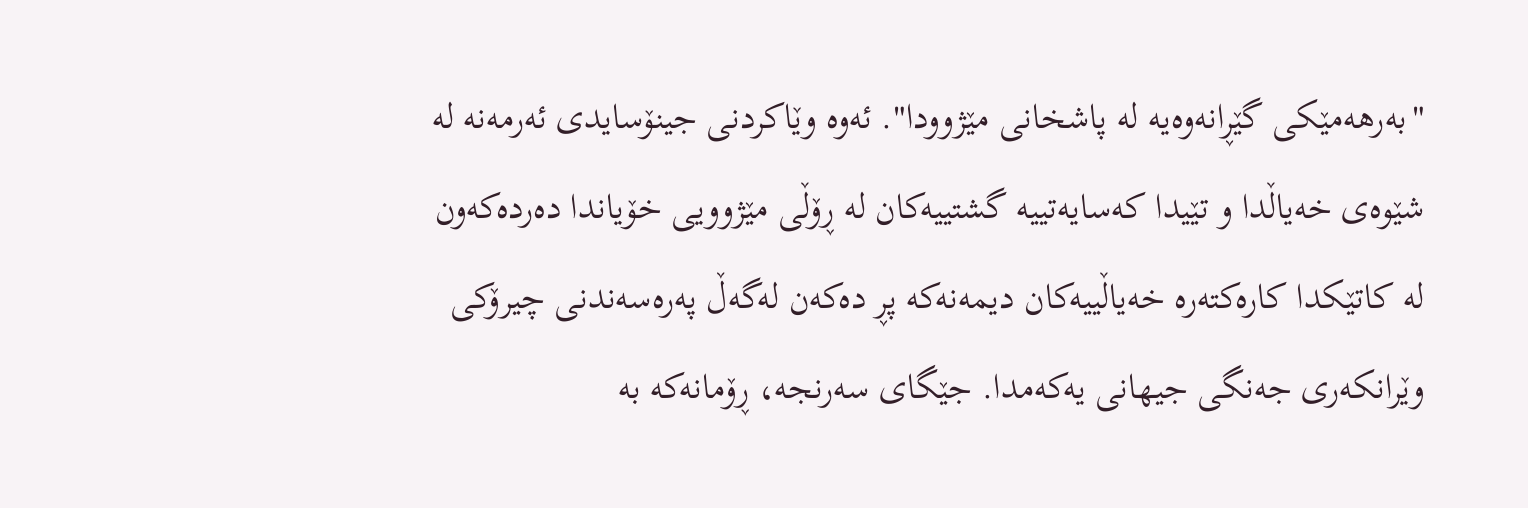"بەرهەمێکی گێڕانەوەیە لە پاشخانی مێژوودا". ئەوە وێاکردنی جینۆسایدی ئەرمەنە لە شێوەی خەیاڵدا و تێیدا کەسایەتییە گشتییەکان لە ڕۆڵی مێژوویی خۆیاندا دەردەکەون لە کاتێکدا کارەکتەرە خەیاڵییەکان دیمەنەکە پڕ دەکەن لەگەڵ پەرەسەندنی چیرۆکی وێرانکەری جەنگی جیهانی یەکەمدا. جێگای سەرنجە، ڕۆمانەکە بە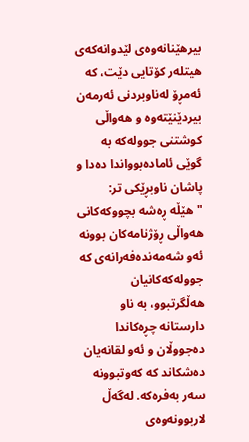بیرهێنانەوەی لێدوانەکەی هیتلەر کۆتایی دێت، کە ئەمڕۆ لەناوبردنی ئەرمەن بیردێنێتەوە و هەواڵی کوشتنی جوولەکە بە گوێی ئامادەبوواندا دەدا و پاشان ناوبڕێکی تر: "هێڵە ڕەشە بچووکەکانی هەواڵی ڕۆژنامەکان بوونە ئەو شەمەندەفەرانەی کە جوولەکەکانیان هەڵگرتبوو، بە ناو دارستانە چڕەکاندا دەجووڵان و ئەو لقانەیان دەشکاند کە کەوتبوونە سەر بەفرەکە. لەگەڵ لاربوونەوەی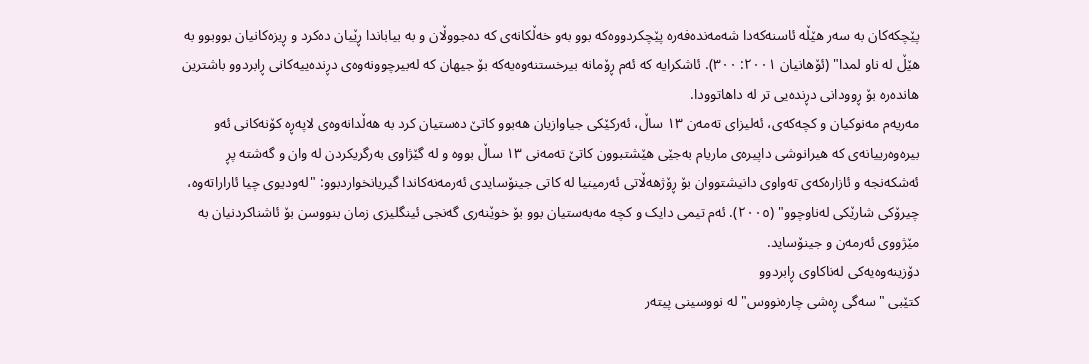پێچکەکان بە سەر هێڵە ئاسنەکەدا شەمەندەفەرە پێچکردووەکە بوو بەو خەڵکانەی کە دەجووڵان و بە بیاباندا ڕێیان دەکرد و ڕیزەکانیان بووبوو بە هێڵ لە ناو لمدا" (ئۆهانیان ٢٠٠١: ٣٠٠). ئاشکرایە کە ئەم ڕۆمانە بیرخستنەوەیەکە بۆ جیهان کە لەبیرچوونەوەی دڕندەییەکانی ڕابردوو باشترین هاندەرە بۆ ڕوودانی دڕندەیی تر لە داهاتوودا.
مەریەم مەنوکیان و کچەکەی، ئەلیزای تەمەن ١٣ ساڵ، ئەرکێکی جیاوازیان هەبوو کاتێ دەستیان کرد بە هەڵدانەوەی لاپەڕە کۆنەکانی ئەو بیرەوەرییانەی کە هیرانوشی داپیرەی ماریام بەجێی هێشتبوون کاتێ تەمەنی ١٣ ساڵ بووە و لە گێژاوی بەرگریکردن لە وان و گەشتە پڕ ئەشکەنجە و ئازارەکەی تەواوی دانیشتووان بۆ ڕۆژهەڵاتی ئەرمینیا لە کاتی جینۆسایدی ئەرمەنەکاندا گیریانخواردبوو: "لەودیوی چیا ئاراراتەوە، چیرۆکی شارێکی لەناوچوو" (٢٠٠٥). ئەم تیمی دایک و کچە مەبەستیان بوو بۆ خوێنەری گەنجی ئینگلیزی زمان بنووسن بۆ ئاشناکردنیان بە مێژووی ئەرمەن و جینۆساید.
دۆزینەوەیەکی لەناکاوی ڕابردوو
کتێبی "سەگی ڕەشی چارەنووس" لە نووسینی پیتەر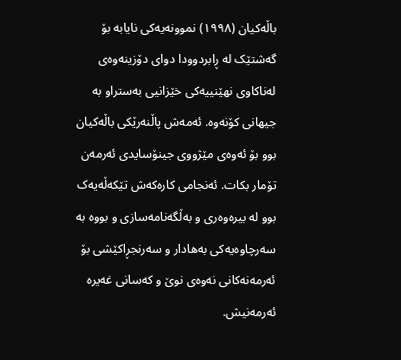باڵەکیان (١٩٩٨) نموونەیەکی نایابە بۆ گەشتێک لە ڕابردوودا دوای دۆزینەوەی لەناکاوی نهێنییەکی خێزانیی بەستراو بە جیهانی کۆنەوە. ئەمەش پاڵنەرێکی باڵەکیان بوو بۆ ئەوەی مێژووی جینۆسایدی ئەرمەن تۆمار بکات. ئەنجامی کارەکەش تێکەڵەیەک بوو لە بیرەوەری و بەڵگەنامەسازی و بووە بە سەرچاوەیەکی بەهادار و سەرنجڕاکێشی بۆ ئەرمەنەکانی نەوەی نوێ و کەسانی غەیرە ئەرمەنیش.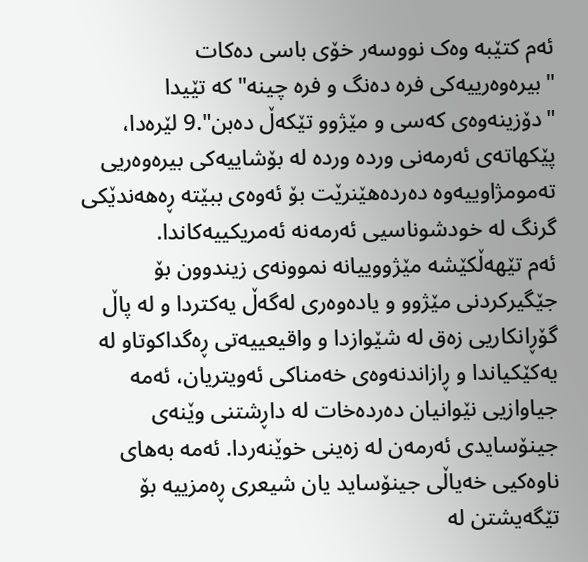ئەم کتێبە وەک نووسەر خۆی باسی دەکات "بیرەوەرییەکی فرە دەنگ و فرە چینە" کە تێیدا "دۆزینەوەی کەسی و مێژوو تێکەڵ دەبن".9 لێرەدا، پێکهاتەی ئەرمەنی وردە وردە لە بۆشاییەکی بیرەوەریی تەمومژاوییەوە دەردەهێنرێت بۆ ئەوەی ببێتە ڕەهەندێکی گرنگ لە خودشوناسیی ئەرمەنە ئەمریکییەکاندا.
ئەم تێهەڵکێشە مێژووییانە نموونەی زیندوون بۆ جێگیرکردنی مێژوو و یادەوەری لەگەڵ یەکتردا و لە پاڵ گۆڕانکاریی زەق لە شێوازدا و واقیعییەتی ڕەگداکوتاو لە یەکێکیاندا و ڕازاندنەوەی خەمناکی ئەویتریان، ئەمە جیاوازیی نێوانیان دەردەخات لە داڕشتنی وێنەی جینۆسایدی ئەرمەن لە زەینی خوێنەردا. ئەمە بەهای ناوەکیی خەیاڵی جینۆساید یان شیعری ڕەمزییە بۆ تێگەیشتن لە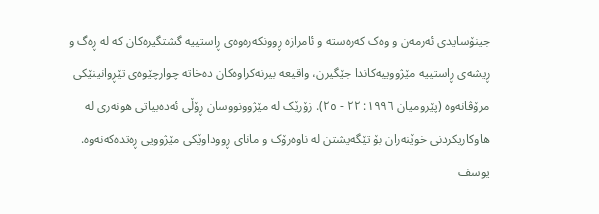جینۆسایدی ئەرمەن و وەک کەرەستە و ئامرازە ڕوونکەرەوەی ڕاستییە گشتگیرەکان کە لە ڕەگ و ڕیشەی ڕاستییە مێژووییەکاندا جێگیرن، واقیعە بیرنەکراوەکان دەخاتە چوارچێوەی تێڕوانینێکی مرۆڤانەوە (پێرومیان ١٩٩٦: ٢٢ - ٢٥). زۆرێک لە مێژوونووسان ڕۆڵی ئەدەبیاتی هونەری لە هاوکاریکردنی خوێنەران بۆ تێگەیشتن لە ناوەرۆک و مانای ڕووداوێکی مێژوویی ڕەتدەکەنەوە. یوسف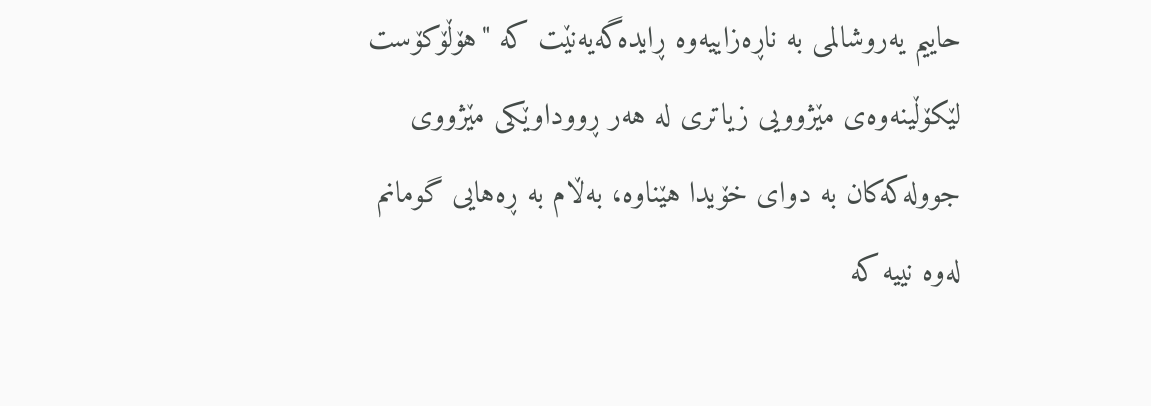حاییم یەروشالمی بە ناڕەزاییەوە ڕایدەگەیەنێت کە "هۆڵۆکۆست لێکۆڵینەوەی مێژوویی زیاتری لە هەر ڕووداوێکی مێژووی جوولەکەکان بە دوای خۆیدا هێناوە، بەڵام بە ڕەهایی گومانم لەوە نییە کە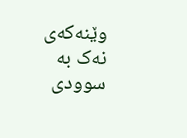وێنەکەی نەک بە سوودی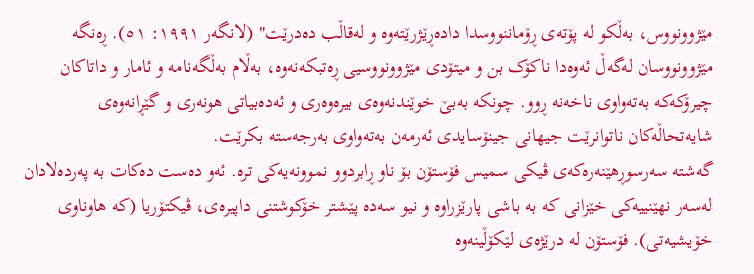مێژوونووس، بەڵکو لە پۆتەی ڕۆماننووسدا دادەڕێژرێتەوە و لەقاڵب دەدرێت" (لانگەر ١٩٩١: ٥١). ڕەنگە مێژوونووسان لەگەڵ ئەوەدا ناکۆک بن و میتۆدی مێژوونووسیی ڕەتبکەنەوە، بەڵام بەڵگەنامە و ئامار و داتاکان چیرۆکەکە بەتەواوی ناخەنە ڕوو. چونکە بەبێ خوێندنەوەی بیرەوەری و ئەدەبیاتی هونەری و گێڕانەوەی شایەتحاڵەکان ناتوانرێت جیهانی جینۆسایدی ئەرمەن بەتەواوی بەرجەستە بکرێت.
گەشتە سەرسوڕهێنەرەکەی ڤیکی سمیس فۆستۆن بۆ ناو ڕابردوو نموونەیەکی ترە. ئەو دەست دەکات بە پەردەلادان لەسەر نهێنییەکی خێزانی کە بە باشی پارێزراوە و نیو سەدە پێشتر خۆکوشتنی داپیرەی، ڤیکتۆریا (کە هاوناوی خۆیشیەتی). فۆستۆن لە درێژەی لێکۆڵینەوە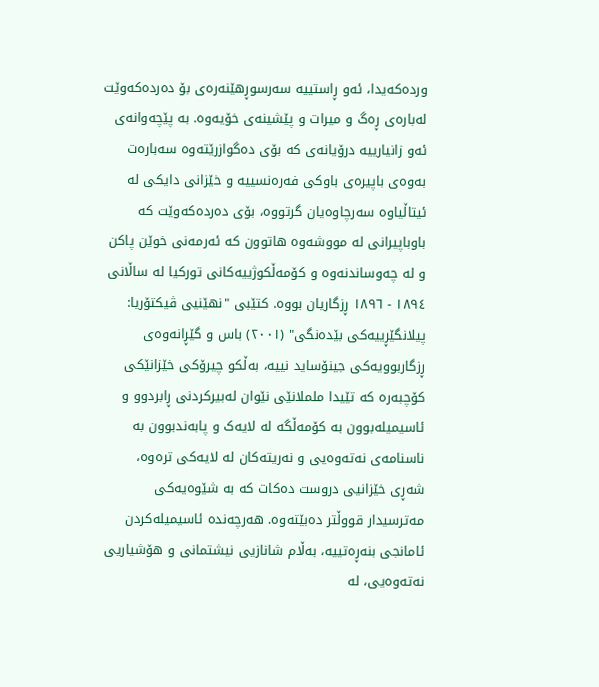وردەکەیدا، ئەو ڕاستییە سەرسوڕهێنەرەی بۆ دەردەکەوێت لەبارەی ڕەگ و میرات و پێشینەی خۆیەوە. بە پێچەوانەی ئەو زانیارییە درۆیانەی کە بۆی دەگوازرێتەوە سەبارەت بەوەی باپیرەی باوکی فەرەنسییە و خێزانی دایکی لە ئیتاڵیاوە سەرچاوەیان گرتووە، بۆی دەردەکەوێت کە باوباپیرانی لە مووشەوە هاتوون کە ئەرمەنی خوێن پاکن و لە چەوساندنەوە و کۆمەڵکوژییەکانی تورکیا لە ساڵانی ١٨٩٤ - ١٨٩٦ ڕزگاریان بووە. کتێبی "نهێنیی ڤیکتۆریا: پیلانگێڕییەکی بێدەنگی" (٢٠٠١) باس و گێڕانەوەی ڕزگاربوویەکی جینۆساید نییە، بەڵکو چیرۆکی خێزانێکی کۆچبەرە کە تێیدا ململانێی نێوان لەبیرکردنی ڕابردوو و ئاسیمیلەبوون بە کۆمەڵگە لە لایەک و پابەندبوون بە ناسنامەی نەتەوەیی و نەریتەکان لە لایەکی ترەوە، شەڕی خێزانیی دروست دەکات کە بە شێوەیەکی مەترسیدار قووڵتر دەبێتەوە. هەرچەندە ئاسیمیلەکردن ئامانجی بنەڕەتییە، بەڵام شانازیی نیشتمانی و هۆشیاریی نەتەوەیی، لە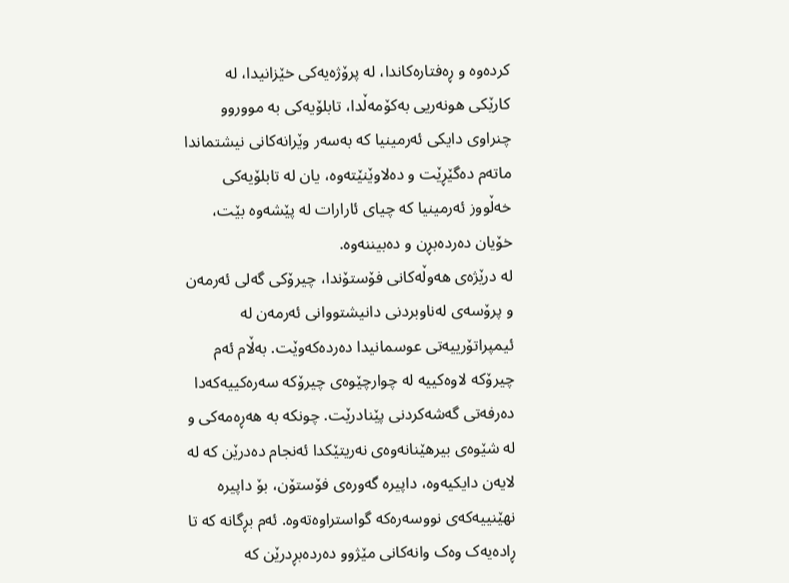کردەوە و ڕەفتارەکاندا، لە پرۆژەیەکی خێزانیدا، لە کارێکی هونەریی بەکۆمەڵدا، تابلۆیەکی بە مووروو چنراوی دایکی ئەرمینیا کە بەسەر وێرانەکانی نیشتماندا ماتەم دەگێڕێت و دەلاوێنێتەوە، یان لە تابلۆیەکی خەڵووز ئەرمینیا کە چیای ئارارات لە پێشەوە بێت، خۆیان دەردەبڕن و دەبیننەوە.
لە درێژەی هەوڵەکانی فۆستۆندا، چیرۆکی گەلی ئەرمەن و پرۆسەی لەناوبردنی دانیشتووانی ئەرمەن لە ئیمپراتۆرییەتی عوسمانیدا دەردەکەوێت. بەڵام ئەم چیرۆکە لاوەکییە لە چوارچێوەی چیرۆکە سەرەکییەکەدا دەرفەتی گەشەکردنی پێنادرێت. چونکە بە هەڕەمەکی و لە شێوەی بیرهێنانەوەی نەریتێکدا ئەنجام دەدرێن کە لە لایەن دایکیەوە، داپیرە گەورەی فۆستۆن، بۆ داپیرە نهێنییەکەی نووسەرەکە گواستراوەتەوە. ئەم بڕگانە کە تا ڕادەیەک وەک وانەکانی مێژوو دەردەبڕدرێن کە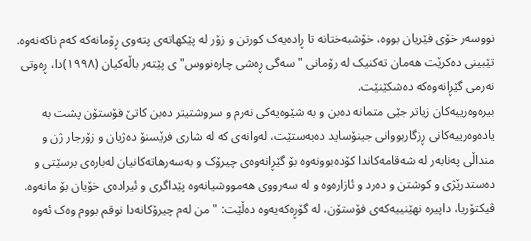نووسەر خۆی فێریان بووە، خۆشبەختانە تا ڕادەیەک کورتن و زۆر لە پێکهاتەی پتەوی ڕۆمانەکە کەم ناکەنەوە. تێبینی دەکرێت هەمان تەکنیک لە رۆمانی "سەگی ڕەشی چارەنووس"ی پێتەر باڵەکیان (١٩٩٨)دا، ڕەوتی نەرمی گێڕانەوەکە دەشکێنێت.
بیرەوەرییەکان زیاتر جێی متمانە دەبن و بە شێوەیەکی نەرم و سروشتیتر دەبن کاتێ فۆستۆن پشت بە یادەوەرییەکانی ڕزگاربووانی جینۆساید دەبەستێت، لەوانەی کە لە شاری فرێسنۆ دەژیان و زۆرجار ژن و منداڵی پەنابەر لە شەقامەکاندا کۆدەبوونەوە بۆ گێڕانەوەی چیرۆک و بەسەرهاتەکانیان لەبارەی برسێتی و دەستدرێژی و کوشتن و دەرد و ئازارەوە و لە سەرووی هەمووشیانەوە پێداگری و ئیرادەی خۆیان بۆ مانەوە. ڤیکتۆریا، داپیرە نهێنییەکەی فۆستۆن، لە گۆڕەکەیەوە دەڵێت: "من لەم چیرۆکانەدا نوقم بووم وەک ئەوە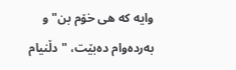وایە کە هی خۆم بن" و بەردەوام دەبێت، "دڵنیام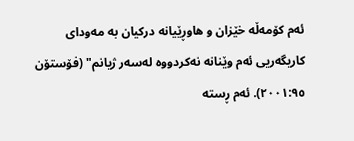ئەم کۆمەڵە خێزان و هاوڕێیانە درکیان بە مەودای کاریگەریی ئەم وێنانە نەکردووە لەسەر ژیانم" (فۆستۆن ٢٠٠١:٩٥). ئەم ڕستە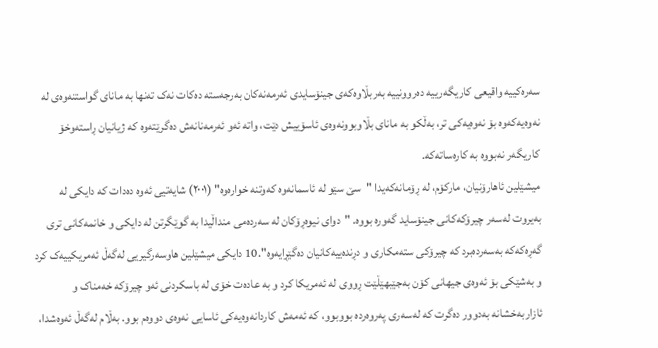سەرەکییە واقیعی کاریگەرییە دەروونییە بەربڵاوەکەی جینۆسایدی ئەرمەنەکان بەرجەستە دەکات نەک تەنها بە مانای گواستنەوەی لە نەوەیەکەوە بۆ نەوەیەکی تر، بەڵکو بە مانای بڵاوبوونەوەی ئاسۆییش دێت، واتە ئەو ئەرمەنانەش دەگرێتەوە کە ژیانیان ڕاستەوخۆ کاریگەر نەبووە بە کارەساتەکە.
میشێلین ئاهارۆنیان، مارکۆم، لە ڕۆمانەکەیدا "سێ سێو لە ئاسمانەوە کەوتنە خوارەوە" (٢٠٠١) شایەتیی ئەوە دەدات کە دایکی لە بەیروت لەسەر چیرۆکەکانی جینۆساید گەورە بووە. "دوای نیوەڕۆکان لە سەردەمی منداڵیدا بە گوێگرتن لە دایکی و خانمەکانی تری گەڕەکەکە بەسەردەبرد کە چیرۆکی ستەمکاری و دڕندەییەکانیان دەگێڕایەوە".10 دایکی میشێلین هاوسەرگیریی لەگەڵ ئەمریکییەک کرد و بەشێکی بۆ ئەوەی جیهانی کۆن بەجێبهێڵێت ڕووی لە ئەمریکا کرد و بە عادەت خۆی لە باسکردنی ئەو چیرۆکە خەمناک و ئازاربەخشانە بەدوور دەگرت کە لەسەری پەروەردە بووبوو، کە ئەمەش کاردانەوەیەکی ئاسایی نەوەی دووەم بوو. بەڵام لەگەڵ ئەوەشدا،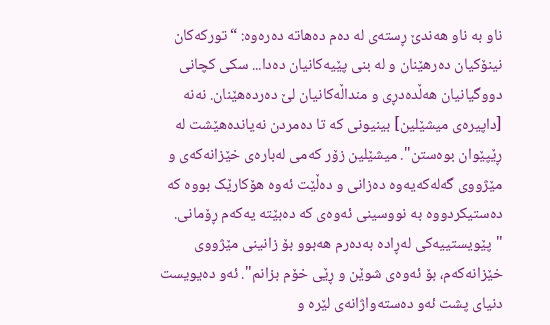ناو بە ناو هەندێ ڕستەی لە دەم دەهاتە دەرەوە: “تورکەکان نینۆکیان دەرهێنان و لە بنی پێیەکانیان دەدا... سکی کچانی دووگیانیان هەڵدەدڕی و منداڵەکانیان لێ دەردەهێنان. نەنە [داپیرەی میشێلین] بینیونی کە تا دەمردن نەیاندەهێشت لە ڕێپێوان بوەستن". میشێلین زۆر کەمی لەبارەی خێزانەکەی و مێژووی گەلەکەیەوە دەزانی و دەڵێت ئەوە هۆکارێک بووە کە دەستیکردووە بە نووسینی ئەوەی کە دەبێتە یەکەم ڕۆمانی. "پێویستییەکی لەڕادە بەدەرم هەبوو بۆ زانینی مێژووی خێزانەکەم، بۆ ئەوەی شوێن و ڕێی خۆم بزانم". ئەو دەیویست دنیای پشت ئەو دەستەواژانەی لێرە و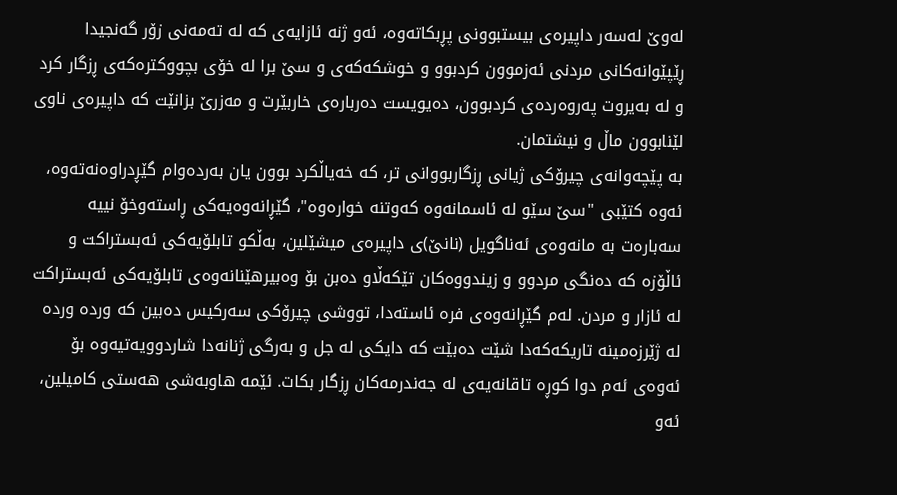لەوێ لەسەر داپیرەی بیستبوونی پڕبکاتەوە، ئەو ژنە ئازایەی کە لە تەمەنی زۆر گەنجیدا ڕێپێوانەکانی مردنی ئەزموون کردبوو و خوشکەکەی و سێ برا لە خۆی بچووکترەکەی ڕزگار کرد و لە بەیروت پەروەردەی کردبوون، دەیویست دەربارەی خاربێرت و مەزرێ بزانێت کە داپیرەی ناوی لێنابوون ماڵ و نیشتمان.
بە پێچەوانەی چیرۆکی ژیانی ڕزگاربووانی تر، کە خەیاڵکرد بوون یان بەردەوام گێڕدراوەنەتەوە، ئەوە کتێبی "سێ سێو لە ئاسمانەوە کەوتنە خوارەوە"، گێڕانەوەیەکی ڕاستەوخۆ نییە سەبارەت بە مانەوەی ئەناگویل (نانێ)ی داپیرەی میشێلین، بەڵکو تابلۆیەکی ئەبستراکت و ئاڵۆزە کە دەنگی مردوو و زیندووەکان تێکەڵاو دەبن بۆ وەبیرهێنانەوەی تابلۆیەکی ئەبستراکت لە ئازار و مردن. لەم گێڕانەوەی فرە ئاستەدا، تووشی چیرۆکی سەرکیس دەبین کە وردە وردە لە ژێرزەمینە تاریکەکەدا شێت دەبێت کە دایکی لە جل و بەرگی ژنانەدا شاردوویەتیەوە بۆ ئەوەی ئەم دوا کوڕە تاقانەیەی لە جەندرمەکان ڕزگار بکات. ئێمە هاوبەشی هەستی کامیلین، ئەو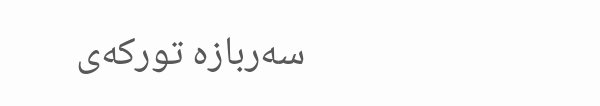سەربازە تورکەی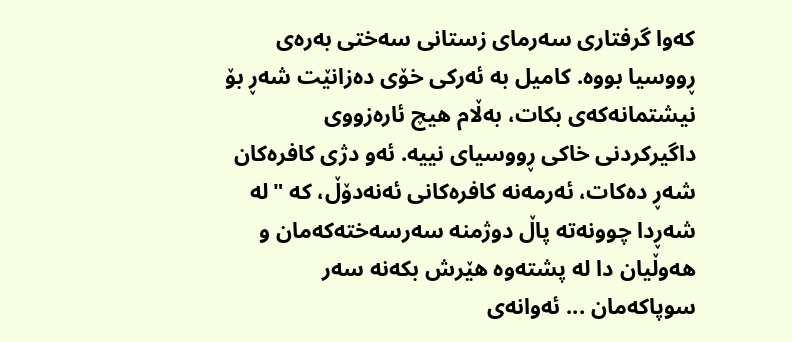کەوا گرفتاری سەرمای زستانی سەختی بەرەی ڕووسیا بووە. کامیل بە ئەرکی خۆی دەزانێت شەڕ بۆ نیشتمانەکەی بکات، بەڵام هیچ ئارەزووی داگیرکردنی خاکی ڕووسیای نییە. ئەو دژی کافرەکان شەڕ دەکات، ئەرمەنە کافرەکانی ئەنەدۆڵ، کە "لە شەڕدا چوونەتە پاڵ دوژمنە سەرسەختەکەمان و هەوڵیان دا لە پشتەوە هێرش بکەنە سەر سوپاکەمان ... ئەوانەی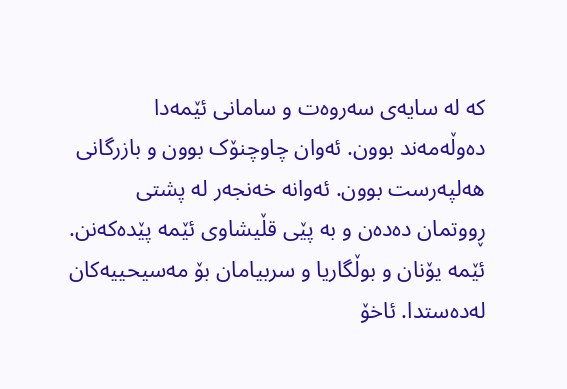کە لە سایەی سەروەت و سامانی ئێمەدا دەوڵەمەند بوون. ئەوان چاوچنۆک بوون و بازرگانی هەلپەرست بوون. ئەوانە خەنجەر لە پشتی ڕووتمان دەدەن و بە پێی قڵیشاوی ئێمە پێدەکەنن. ئێمە یۆنان و بوڵگاریا و سربیامان بۆ مەسیحییەکان لەدەستدا. ئاخۆ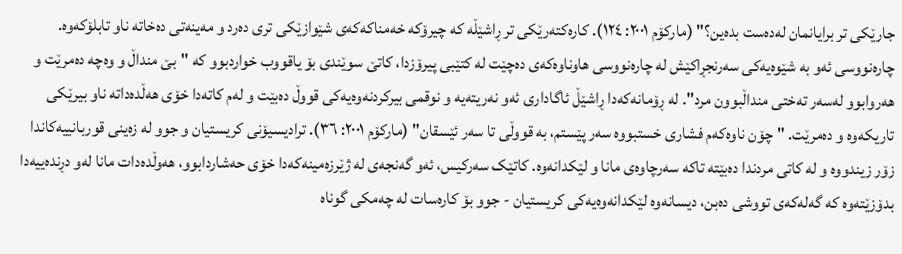جارێکی تر برایانمان لەدەست بدەین؟" (مارکۆم ٢٠٠١: ١٢٤). کارەکتەرێکی تر ڕاشێڵە کە چیرۆکە خەمناکەکەی شێوازێکی تری دەرد و مەینەتی دەخاتە ناو تابلۆکەوە. چارەنووسی ئەو بە شێوەیەکی سەرنجڕاکێش لە چارەنووسی هاوناوەکەی دەچێت لە کتێبی پیرۆزدا، کاتێ سوێندی بۆ یاقووب خواردبوو کە "بێ منداڵ و وەچە دەمرێت و هەروابوو لەسەر تەختی منداڵبوون مرد". لە ڕۆمانەکەدا ڕاشێڵ ئاگاداری ئەو نەریتەیە و نوقمی بیرکردنەوەیەکی قووڵ دەبێت و لەم کاتەدا خۆی هەڵدەداتە ناو بیرێکی تاریکەوە و دەمرێت. "چۆن ناوەکەم فشاری خستبووە سەر پێستم، بە قووڵی تا سەر ئێسقان" (مارکۆم ٢٠٠١: ٣٦). ترادیسیۆنی کریستیان و جوو لە زەینی قوربانییەکاندا زۆر زیندووە و لە کاتی مردندا دەبێتە تاکە سەرچاوەی مانا و لێکدانەوە. کاتێک سەرکیس، ئەو گەنجەی لە ژێرزەمینەکەدا خۆی حەشاردابوو، هەوڵدەدات مانا لەو دڕندەییەدا بدۆزێتەوە کە گەلەکەی تووشی دەبن، دیسانەوە لێکدانەوەیەکی کریستیان - جوو بۆ کارەسات لە چەمکی گوناه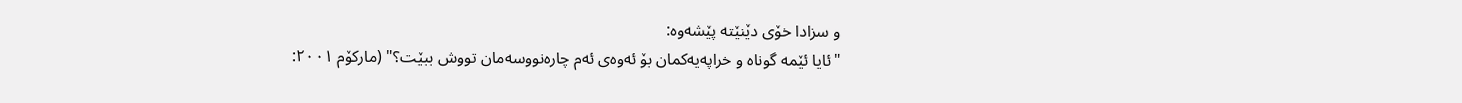و سزادا خۆی دێنێتە پێشەوە:
"ئایا ئێمە گوناە و خراپەیەکمان بۆ ئەوەی ئەم چارەنووسەمان تووش ببێت؟" (مارکۆم ٢٠٠١: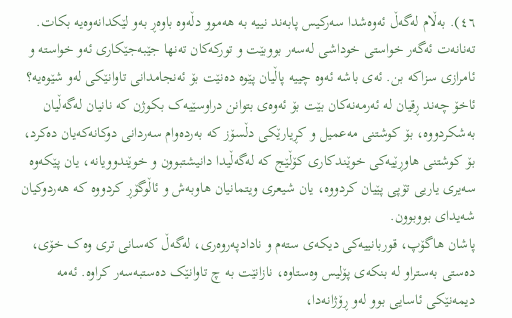٤٦). بەڵام لەگەڵ ئەوەشدا سەرکیس پابەند نییە بە هەموو دڵەوە باوەڕ بەو لێکدانەوەیە بکات. تەنانەت ئەگەر خواستی خوداشی لەسەر بووبێت و تورکەکان تەنها جێبەجێکاری ئەو خواستە و ئامرازی سزاکە بن. ئەی باشە ئەوە چییە پاڵیان پێوە دەنێت بۆ ئەنجامدانی تاوانێکی لەو شێوەیە؟ ئاخۆ چەند ڕقیان لە ئەرمەنەکان بێت بۆ ئەوەی بتوانن دراوسێیەک بکوژن کە نانیان لەگەڵیان بەشکردووە، بۆ کوشتنی مەعمیل و کڕیارێکی دڵسۆز کە بەردەوام سەردانی دوکانەکەیان دەکرد، بۆ کوشتنی هاوڕێیەکی خوێندکاری کۆڵێج کە لەگەڵیدا دانیشتبوون و خوێندوویانە، یان پێکەوە سەیری یاریی تۆپی پێیان کردووە، یان شیعری ویتمانیان هاوبەش و ئاڵوگۆڕ کردووە کە هەردوکیان شەیدای بووبوون.
پاشان هاگۆپ، قوربانییەکی دیکەی ستەم و نادادپەروەری، لەگەڵ کەسانی تری وەک خۆی، دەستی بەستراو لە بنکەی پۆلیس وەستاوە، نازانێت بە چ تاوانێک دەستبەسەر کراوە. ئەمە دیمەنێکی ئاسایی بوو لەو ڕۆژانەدا،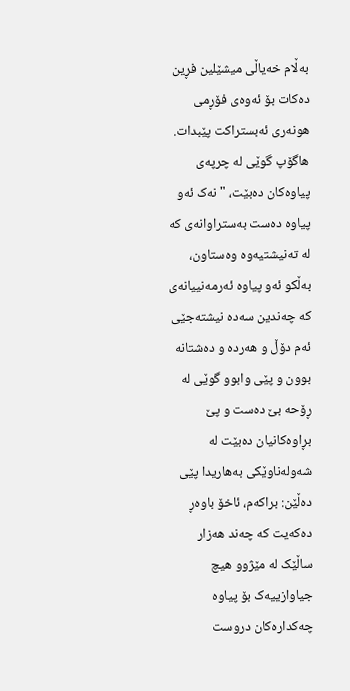بەڵام خەیاڵی میشێلین فڕین دەکات بۆ ئەوەی فۆڕمی هونەری ئەبستراکت پێبدات. هاگۆپ گوێی لە چرپەی پیاوەکان دەبێت، "نەک ئەو پیاوە دەست بەستراوانەی کە لە تەنیشتیەوە وەستاون، بەڵکو ئەو پیاوە ئەرمەنییانەی کە چەندین سەدە نیشتەجێی ئەم دۆڵ و هەردە و دەشتانە بوون و پێی وابوو گوێی لە ڕۆحە بێ دەست و پێ بڕاوەکانیان دەبێت لە شەولەناوێکی بەهاریدا پێی دەڵێن: براکەم، ئاخۆ باوەڕ دەکەیت کە چەند هەزار ساڵێک لە مێژوو هیچ جیاوازییەک بۆ پیاوە چەکدارەکان دروست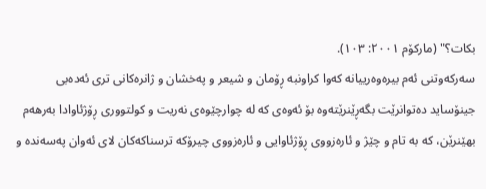بکات؟" (مارکۆم ٢٠٠١: ١٠٣).
سەرکەوتنی ئەم بیرەوەرییانە کەوا کراونبە ڕۆمان و شیعر و پەخشان و ژانرەکانی تری ئەدەبی جینۆساید دەتوانرێت بگەڕێنرێتەوە بۆ ئەوەی کە لە چوارچێوەی نەریت و کولتووری ڕۆژئاوادا بەرهەم بهێنرێن، کە بە تام و چێژ و ئارەزووی ڕۆژئاوایی و ئارەزووی چیرۆکە ترسناکەکان لای ئەوان پەسەندە و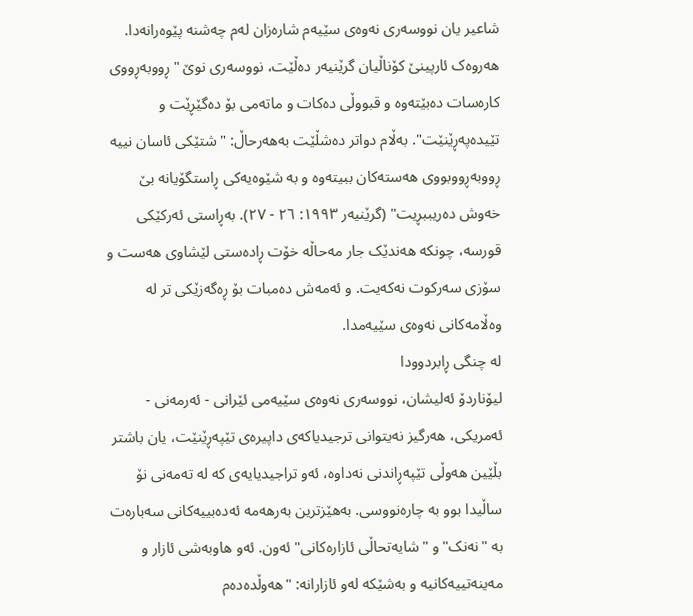شاعیر یان نووسەری نەوەی سێیەم شارەزان لەم چەشنە پێوەرانەدا. هەروەک ئارپینێ کۆناڵیان گرێنیەر دەڵێت، نووسەری نوێ "ڕووبەڕووی کارەسات دەبێتەوە و قبووڵی دەکات و ماتەمی بۆ دەگێڕێت و تێیدەپەڕێنێت". بەڵام دواتر دەشڵێت بەهەرحاڵ: "شتێکی ئاسان نییە ڕووبەڕووبووی هەستەکان ببیتەوە و بە شێوەیەکی ڕاستگۆیانە بێ خەوش دەریببڕیت" (گرێنیەر ١٩٩٣: ٢٦ - ٢٧). بەڕاستی ئەرکێکی قورسە، چونکە هەندێک جار مەحاڵە خۆت ڕادەستی لێشاوی هەست و سۆزی سەرکوت نەکەیت. و ئەمەش دەمبات بۆ ڕەگەزێکی تر لە وەڵامەکانی نەوەی سێیەمدا.
لە چنگی ڕابردوودا
لیۆناردۆ ئەلیشان، نووسەری نەوەی سێیەمی ئێرانی - ئەرمەنی - ئەمریکی، هەرگیز نەیتوانی ترجیدیاکەی داپیرەی تێپەڕێنێت، یان باشتر بڵێین هەوڵی تێپەڕاندنی نەداوە، ئەو تراجیدیایەی کە لە تەمەنی نۆ ساڵیدا بوو بە چارەنووسی. بەهێزترین بەرهەمە ئەدەبییەکانی سەبارەت بە "نەنک" و "شایەتحاڵی ئازارەکانی" ئەون. ئەو هاوبەشی ئازار و مەینەتییەکانیە و بەشێکە لەو ئازارانە: "هەوڵدەدەم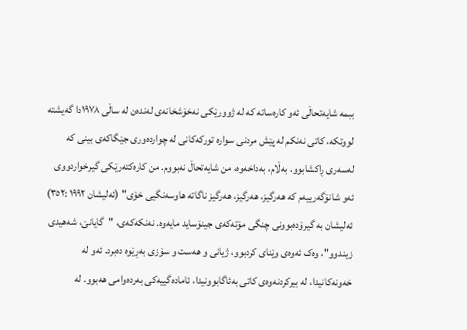ببمە شایەتحاڵی ئەو کارەساتە کە لە ژوورێکی نەخۆشخانەی لەندەن لە ساڵی ١٩٧٨دا گەیشتە لووتکە، کاتی نەنکم لە پێش مردنی سوارە تورکەکانی لە چواردەوری جێگاکەی بینی کە لەسەری ڕاکشابوو. بەڵام، بەداخەوە، من شایەتحاڵ نەبووم. من کارەکتەرێکی گیرخواردووی ئەو شانۆگەرییەم کە هەرگیز، هەرگیز، هەرگیز ناگاتە هاوسەنگیی خۆی" (ئەلیشان ١٩٩٢ :٣٥٢) ئەلیشان بە گیرۆدەبوونی چنگی مۆتەکەی جینۆساید مایەوە. نەنکەکەی، "گایانێ، شەهیدی زیندوو"، وەک ئەوەی وێنای کردبوو، ژیانی و هەست و سۆزی بەڕێوە دەبرد. ئەو لە خەونەکانیدا، لە بیرکردنەوەی کاتی بەئاگابوونیدا، ئامادەگییەکی بەردەوامی هەبوو. لە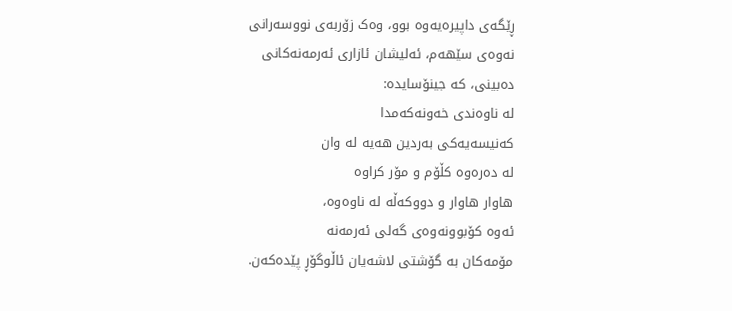ڕێگەی داپیرەیەوە بوو، وەک زۆربەی نووسەرانی نەوەی سێهەم، ئەلیشان ئازاری ئەرمەنەکانی دەبینی، کە جینۆسایدە:
لە ناوەندی خەونەکەمدا
کەنیسەیەکی بەردین هەیە لە وان
لە دەرەوە کڵۆم و مۆر کراوە
هاوار هاوار و دووکەڵە لە ناوەوە،
ئەوە کۆبوونەوەی گەلی ئەرمەنە
مۆمەکان بە گۆشتی لاشەیان ئاڵوگۆڕ پێدەکەن.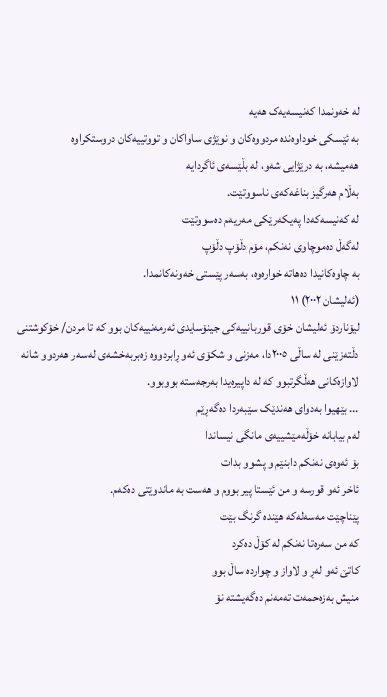لە خەونمدا کەنیسەیەک هەیە
بە ئێسکی خوداوەندە مردووەکان و نوێژی ساواکان و تووتییەکان دروستکراوە
هەمیشە، بە درێژایی شەو، لە بڵێسەی ئاگردایە
بەڵام هەرگیز بناغەکەی ناسووتێت.
لە کەنیسەکەدا پەیکەرێکی مەریەم دەسووتێت
لەگەڵ دەموچاوی نەنکم، مۆم دڵۆپ دڵۆپ
بە چاوەکانیدا دەهاتە خوارەوە، بەسەر پێستی خەونەکانمدا.
(ئەلیشان ٢٠٠٢) ١١
لیۆناردۆ ئەلیشان خۆی قوربانییەکی جینۆسایدی ئەرمەنییەکان بوو کە تا مردن/ خۆکوشتنی دڵتەزێنی لە ساڵی ٢٠٠٥دا، مەزنی و شکۆی ئەو ڕابردووە زەبربەخشەی لەسەر هەردوو شانە لاوازەکانی هەڵگرتبوو کە لە داپیرەیدا بەرجەستە بووبوو.
... بێهیوا بەدوای هەندێک سێبەردا دەگەڕێم
لەم بیابانە خۆڵەمێشییەی مانگی نیساندا
بۆ ئەوەی نەنکم دابنێم و پشوو بدات
ئاخر ئەو قورسە و من ئێستا پیر بووم و هەست بە ماندوێتی دەکەم.
پێناچێت مەسەلەکە هێندە گرنگ بێت
کە من سەرەتا نەنکم لە کۆڵ دەکرد
کاتێ ئەو لەڕ و لاواز و چواردە ساڵ بوو
منیش بەزەحمەت تەمەنم دەگەیشتە نۆ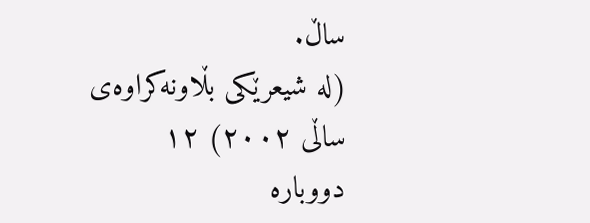ساڵ.
(لە شیعرێکی بڵاونەکراوەی ساڵی ٢٠٠٢) ١٢
دووبارە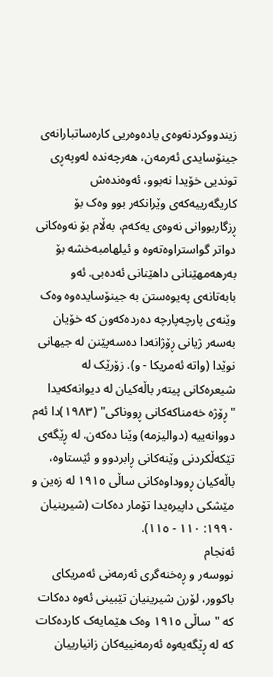زیندووکردنەوەی یادەوەریی کارەساتبارانەی جینۆسایدی ئەرمەن، هەرچەندە لەوپەڕی توندیی خۆیدا نەبوو، ئەوەندەش کاریگەرییەکەی وێرانکەر بوو وەک بۆ ڕزگاربووانی نەوەی یەکەم، بەڵام بۆ نەوەکانی دواتر گواستراوەتەوە و ئیلهامبەخشە بۆ بەرهەمهێنانی داهێنانی ئەدەبی. ئەو بابەتانەی پەیوەستن بە جینۆسایدەوە وەک وێنەی پارچەپارچە دەردەکەون کە خۆیان بەسەر ژیانی ڕۆژانەدا دەسەپێنن لە جیهانی نوێدا (واتە ئەمریکا - و). زۆرێک لە شیعرەکانی پیتەر باڵەکیان لە دیوانەکەیدا "ڕۆژە خەمناکەکانی ڕووناکی" (١٩٨٣)دا ئەم دووانەییە (دوالیزمە) وێنا دەکەن. لە ڕێگەی تێکەڵکردنی وێنەکانی ڕابردوو و ئێستاوە، باڵەکیان ڕووداوەکانی ساڵی ١٩١٥ لە زەین و مێشکی داپیرەیدا تۆمار دەکات (شیرینیان ١٩٩٠: ١١٠ - ١١٥).
ئەنجام
نووسەر و ڕەخنەگری ئەرمەنی ئەمریکای باکوور، لۆرن شیرینیان تێبینی ئەوە دەکات کە "ساڵی ١٩١٥ وەک هێمایەک کاردەکات کە لە ڕێگەیەوە ئەرمەنییەکان زانیارییان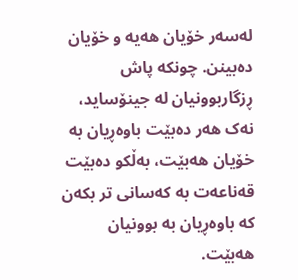لەسەر خۆیان هەیە و خۆیان دەبینن. چونکە پاش ڕزگاربوونیان لە جینۆساید، نەک هەر دەبێت باوەڕیان بە خۆیان هەبێت، بەڵکو دەبێت قەناعەت بە کەسانی تر بکەن کە باوەڕیان بە بوونیان هەبێت.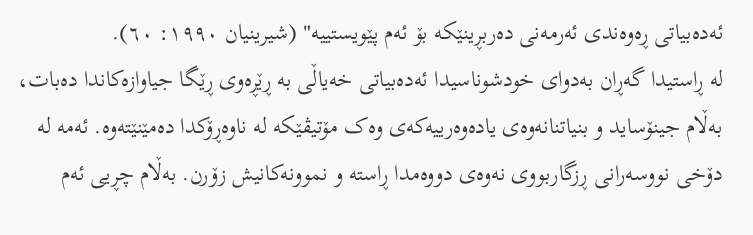ئەدەبیاتی ڕەوەندی ئەرمەنی دەربڕینێکە بۆ ئەم پێویستییە" (شیرینیان ١٩٩٠: ٦٠).
لە ڕاستیدا گەڕان بەدوای خودشوناسیدا ئەدەبیاتی خەیاڵی بە ڕێڕەوی ڕێگا جیاوازەکاندا دەبات، بەڵام جینۆساید و بنیاتنانەوەی یادەوەرییەکەی وەک مۆتیڤێکە لە ناوەڕۆکدا دەمێنێتەوە. ئەمە لە دۆخی نووسەرانی ڕزگاربووی نەوەی دووەمدا ڕاستە و نموونەکانیش زۆرن. بەڵام چڕیی ئەم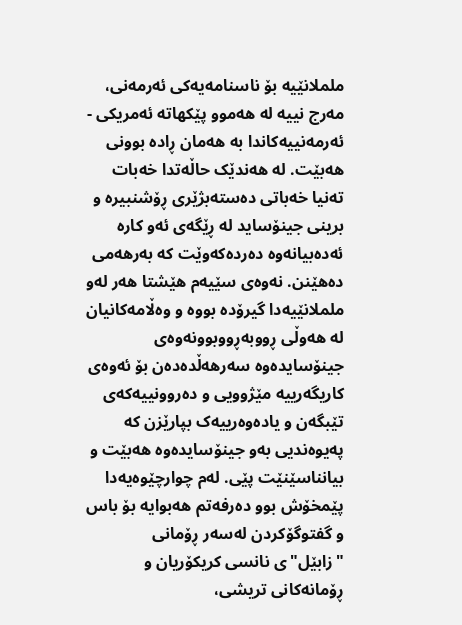ململانێیە بۆ ناسنامەیەکی ئەرمەنی، مەرج نییە لە هەموو پێکهاتە ئەمریکی - ئەرمەنییەکاندا بە هەمان ڕادە بوونی هەبێت. لە هەندێک حاڵەتدا خەبات تەنیا خەباتی دەستەبژێری ڕۆشنبیرە و برینی جینۆساید لە ڕێگەی ئەو کارە ئەدەبیانەوە دەردەکەوێت کە بەرهەمی دەهێنن. نەوەی سێیەم هێشتا هەر لەو ململانێیەدا گیرۆدە بووە و وەڵامەکانیان لە هەوڵی ڕووبەڕووبوونەوەی جینۆسایدەوە سەرهەڵدەدەن بۆ ئەوەی کاریگەرییە مێژوویی و دەروونییەکەی تێبگەن و یادەوەرییەک بپارێزن کە پەیوەندیی بەو جینۆسایدەوە هەبێت و بیانناسێنێت پێی. لەم چوارچێوەیەدا پێمخۆش بوو دەرفەتم هەبوایە بۆ باس و گفتوگۆکردن لەسەر ڕۆمانی "زابێل"ی نانسی کریکۆریان و ڕۆمانەکانی تریشی،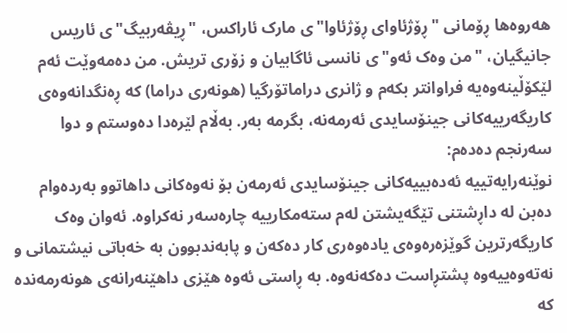هەروەها ڕۆمانی "ڕۆژئاوای ڕۆژئاوا"ی مارک ئاراکس، "ڕیڤەربیگ"ی ئاریس جانیگیان، "من وەک ئەو"ی نانسی ئاگابیان و زۆری تریش. من دەمەوێت ئەم لێکۆڵینەوەیە فراوانتر بکەم و ژانری دراماتۆرگیا (هونەری دراما) کە ڕەنگدانەوەی کاریگەرییەکانی جینۆسایدی ئەرمەنە، بگرمە بەر. بەڵام لێرەدا دەوستم و دوا سەرنجم دەدەم:
نوێنەرایەتییە ئەدەبییەکانی جینۆسایدی ئەرمەن بۆ نەوەکانی داهاتوو بەردەوام دەبن لە داڕشتنی تێگەیشتن لەم ستەمکارییە چارەسەر نەکراوە. ئەوان وەک کاریگەرترین گوێزەرەوەی یادەوەری کار دەکەن و پابەندبوون بە خەباتی نیشتمانی و نەتەوەییەوە پشتڕاست دەکەنەوە. بە ڕاستی ئەوە هێزی داهێنەرانەی هونەرمەندە کە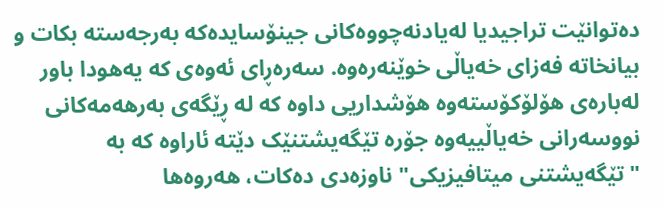دەتوانێت تراجیدیا لەیادنەچووەکانی جینۆسایدەکە بەرجەستە بکات و بیانخاتە فەزای خەیاڵی خوێنەرەوە. سەرەڕای ئەوەی کە یەهودا باور لەبارەی هۆلۆکۆستەوە هۆشداریی داوە کە لە ڕێگەی بەرهەمەکانی نووسەرانی خەیاڵییەوە جۆرە تێگەیشتنێک دێتە ئاراوە کە بە "تێگەیشتنی میتافیزیکی" ناوزەدی دەکات، هەروەها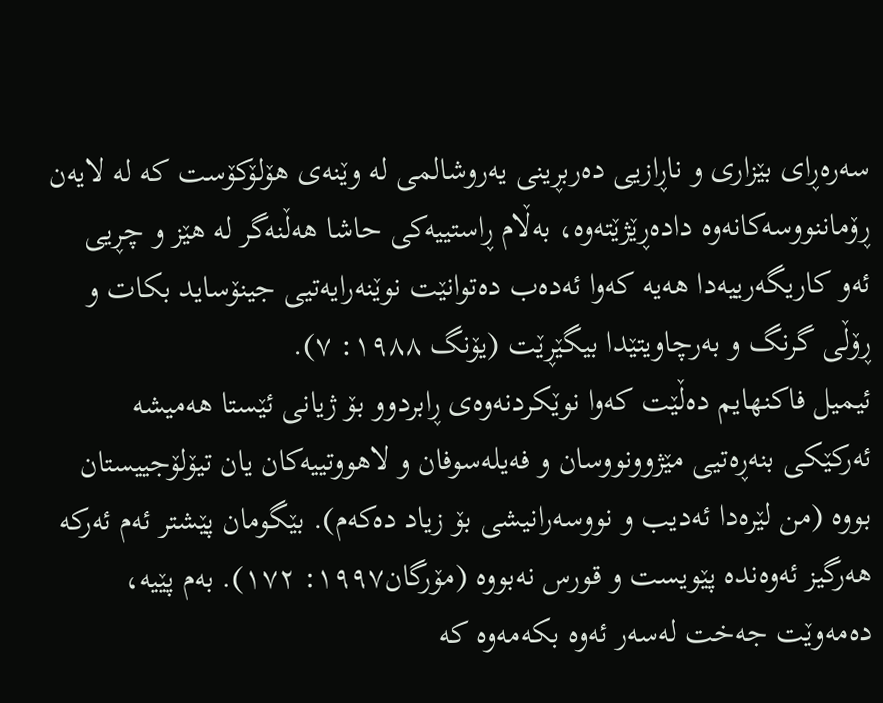سەرەڕای بێزاری و ناڕازیی دەربڕینی یەروشالمی لە وێنەی هۆلۆکۆست کە لە لایەن ڕۆماننووسەکانەوە دادەڕێژێتەوە، بەڵام ڕاستییەکی حاشا هەڵنەگر لە هێز و چڕیی ئەو کاریگەرییەدا هەیە کەوا ئەدەب دەتوانێت نوێنەرایەتیی جینۆساید بکات و ڕۆڵی گرنگ و بەرچاویتێدا بیگێڕێت (یۆنگ ١٩٨٨: ٧).
ئیمیل فاکنهایم دەڵێت کەوا نوێکردنەوەی ڕابردوو بۆ ژیانی ئێستا هەمیشە ئەرکێکی بنەڕەتیی مێژوونووسان و فەیلەسوفان و لاهووتییەکان یان تیۆلۆجییستان بووە (من لێرەدا ئەدیب و نووسەرانیشی بۆ زیاد دەکەم). بێگومان پێشتر ئەم ئەرکە هەرگیز ئەوەندە پێویست و قورس نەبووە (مۆرگان١٩٩٧: ١٧٢). بەم پێیە، دەمەوێت جەخت لەسەر ئەوە بکەمەوە کە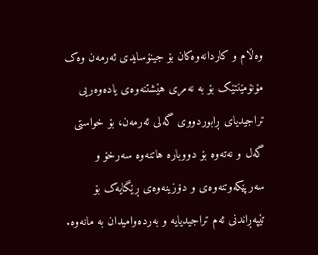وەڵام و کاردانەوەکان بۆ جینۆسایدی ئەرمەن وەک مۆنۆمێنتێک بۆ بە نەمری هێشتنەوەی یادەوەریی تراجیدیای ڕابوردووی گەلی ئەرمەن، بۆ خواستی گەل و نەتەوە بۆ دووبارە هاتنەوە سەرخۆ و سەرپێکەوتنەوەی و دۆزینەوەی ڕێگایەک بۆ تێپەڕاندنی ئەم تراجیدیایە و بەردەوامیدان بە مانەوە.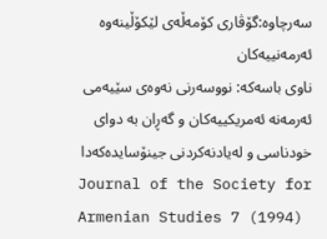سەرچاوە:گۆڤاری کۆمەڵەی لێکۆڵینەوە ئەرمەنییەکان
ناوی باسەکە: نووسەرنی نەوەی سێیەمی ئەرمەنە ئەمریکییەکان و گەڕان بە دوای خودناسی و لەیادنەکردنی جینۆسایدەکەدا
Journal of the Society for Armenian Studies 7 (1994)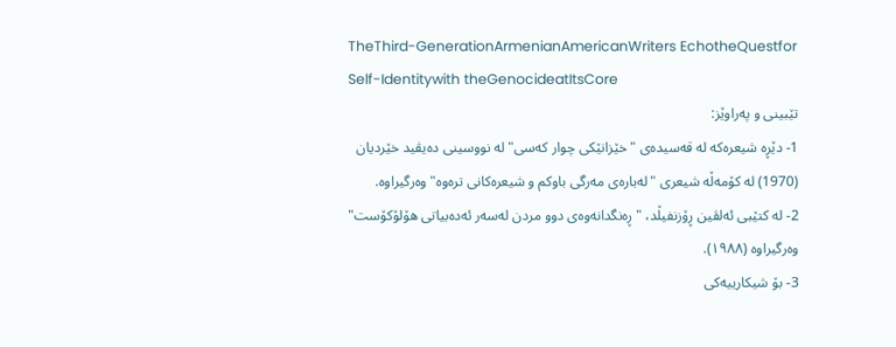TheThird-GenerationArmenianAmericanWriters EchotheQuestfor Self-Identitywith theGenocideatItsCore
تێبینی و پەراوێز:
1- دێڕە شیعرەکە لە قەسیدەی "خێزانێکی چوار کەسی" لە نووسینی دەیڤید خێردیان (1970) لە کۆمەڵە شیعری "لەبارەی مەرگی باوکم و شیعرەکانی ترەوە" وەرگیراوە.
2- لە کتێبی ئەلڤین ڕۆزنفیڵد، "ڕەنگدانەوەی دوو مردن لەسەر ئەدەبیاتی هۆلۆکۆست" وەرگیراوە (١٩٨٨).
3- بۆ شیکارییەکی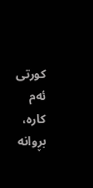کورتی ئەم کارە، بڕوانە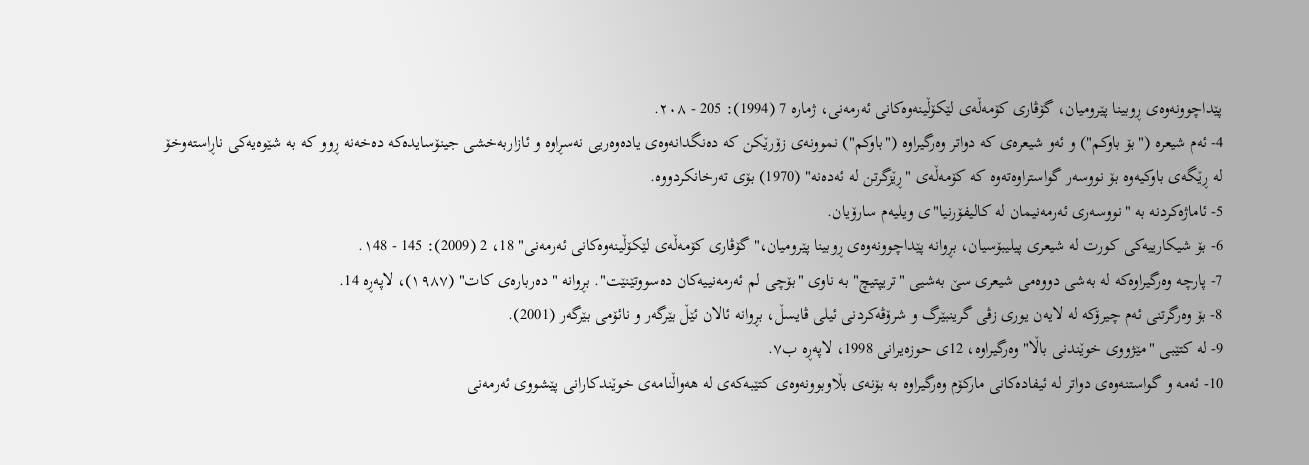پێداچوونەوەی ڕوبینا پێرومیان، گۆڤاری کۆمەڵەی لێکۆڵینەوەکانی ئەرمەنی، ژمارە 7 (1994): 205 - ٢٠٨.
4- ئەم شیعرە ("بۆ باوکم") و ئەو شیعرەی کە دواتر وەرگیراوە ("باوکم") نموونەی زۆرێکن کە دەنگدانەوەی یادەوەریی نەسڕاوە و ئازاربەخشی جینۆسایدەکە دەخەنە ڕوو کە بە شێوەیەکی ناڕاستەوخۆ لە ڕێگەی باوکیەوە بۆ نووسەر گواستراوەتەوە کە کۆمەڵەی "ڕێزگرتن لە ئەدەنە" (1970) بۆی تەرخانکردووە.
5- ئاماژەکردنە بە "نووسەری ئەرمەنیمان لە کالیفۆرنیا"ی ویلیەم سارۆیان.
6- بۆ شیکارییەکی کورت لە شیعری پیلیبۆسیان، بڕوانە پێداچوونەوەی ڕوبینا پێرومیان،"گۆڤاری کۆمەڵەی لێکۆڵینەوەکانی ئەرمەنی" 18، 2 (2009): 145 - ١48.
7- پارچە وەرگیراوەکە لە بەشی دووەمی شیعری سێ بەشیی "تریپتیچ" بە ناوی "بۆچی لم ئەرمەنییەکان دەسووتێنێت". بڕوانە "دەربارەی کات" (١٩٨٧)، لاپەڕە 14.
8- بۆ وەرگرتنی ئەم چیرۆکە لە لایەن یوری زڤی گرینبێرگ و شرۆڤەکردنی ئیلی ڤایسڵ، بڕوانە ئالان ئێڵ بێرگەر و نائۆمی بێرگەر (2001).
9- لە کتێبی "مێژووی خوێندنی باڵا" وەرگیراوە، 12ی حوزەیرانی 1998، لاپەڕە ب٧.
10- ئەمە و گواستنەوەی دواتر لە ئیفادەکانی مارکۆم وەرگیراوە بە بۆنەی بڵاوبوونەوەی کتێبەکەی لە هەواڵنامەی خوێندکارانی پێشووی ئەرمەنی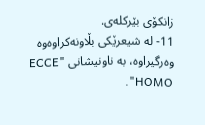زانکۆی بێرکلەی.
11- لە شیعرێکی بڵاونەکراوەوە وەرگیراوە، بە ناونیشانی "ECCE HOMO".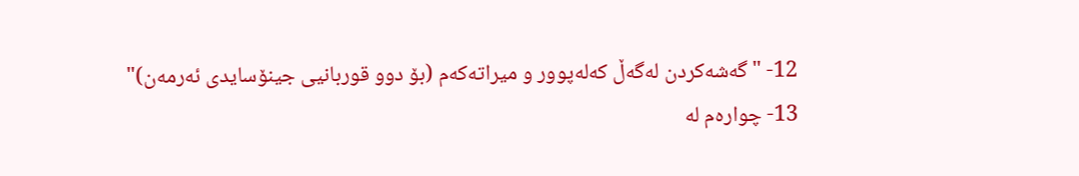12- "گەشەکردن لەگەڵ کەلەپوور و میراتەکەم (بۆ دوو قوربانیی جینۆسایدی ئەرمەن)"
13- چوارەم لە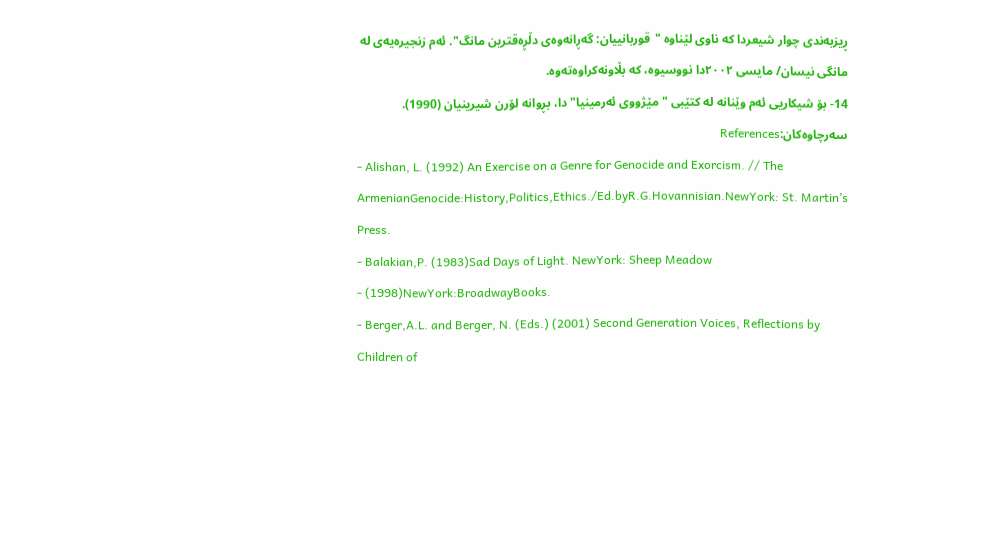ڕیزبەندی چوار شیعردا کە ناوی لێناوە "قوربانییان: گەڕانەوەی دڵڕەقترین مانگ". ئەم زنجیرەیەی لە مانگی نیسان/ مایسی ٢٠٠٢دا نووسیوە، کە بڵاونەکراوەتەوە.
14- بۆ شیکاریی ئەم وێنانە لە کتێبی "مێژووی ئەرمینیا"دا، بڕوانە لۆرن شیرینیان (1990).
سەرچاوەکان:References
- Alishan, L. (1992) An Exercise on a Genre for Genocide and Exorcism. // The ArmenianGenocide:History,Politics,Ethics./Ed.byR.G.Hovannisian.NewYork: St. Martin’s Press.
- Balakian,P. (1983)Sad Days of Light. NewYork: Sheep Meadow
- (1998)NewYork:BroadwayBooks.
- Berger,A.L. and Berger, N. (Eds.) (2001) Second Generation Voices, Reflections by Children of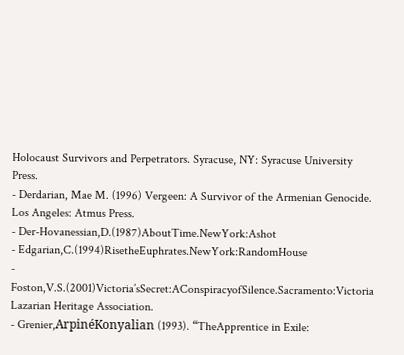Holocaust Survivors and Perpetrators. Syracuse, NY: Syracuse University Press.
- Derdarian, Mae M. (1996) Vergeen: A Survivor of the Armenian Genocide. Los Angeles: Atmus Press.
- Der-Hovanessian,D.(1987)AboutTime.NewYork:Ashot
- Edgarian,C.(1994)RisetheEuphrates.NewYork:RandomHouse
- Foston,V.S.(2001)Victoria’sSecret:AConspiracyofSilence.Sacramento:Victoria Lazarian Heritage Association.
- Grenier,ArpinéKonyalian (1993). “TheApprentice in Exile: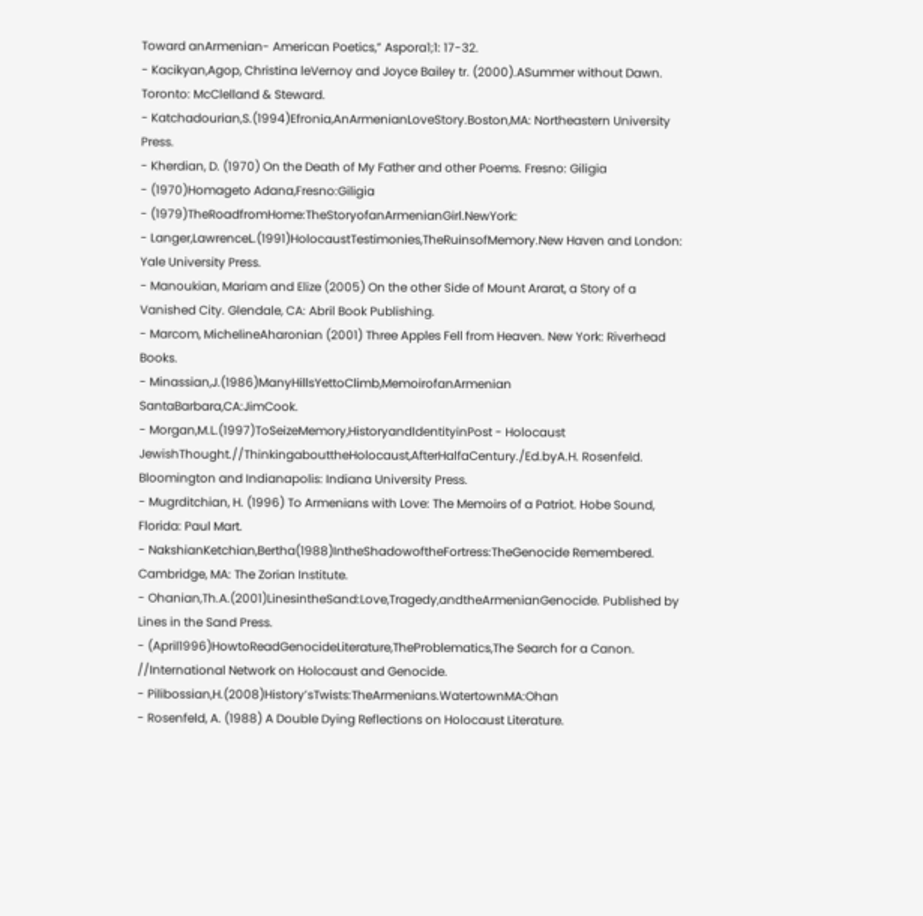Toward anArmenian- American Poetics,” Aspora1;1: 17-32.
- Kacikyan,Agop, Christina leVernoy and Joyce Bailey tr. (2000).ASummer without Dawn. Toronto: McClelland & Steward.
- Katchadourian,S.(1994)Efronia,AnArmenianLoveStory.Boston,MA: Northeastern University Press.
- Kherdian, D. (1970) On the Death of My Father and other Poems. Fresno: Giligia
- (1970)Homageto Adana,Fresno:Giligia
- (1979)TheRoadfromHome:TheStoryofanArmenianGirl.NewYork:
- Langer,LawrenceL.(1991)HolocaustTestimonies,TheRuinsofMemory.New Haven and London: Yale University Press.
- Manoukian, Mariam and Elize (2005) On the other Side of Mount Ararat, a Story of a Vanished City. Glendale, CA: Abril Book Publishing.
- Marcom, MichelineAharonian (2001) Three Apples Fell from Heaven. New York: Riverhead Books.
- Minassian,J.(1986)ManyHillsYettoClimb,MemoirofanArmenian
SantaBarbara,CA:JimCook.
- Morgan,M.L.(1997)ToSeizeMemory,HistoryandIdentityinPost - Holocaust JewishThought.//ThinkingabouttheHolocaust,AfterHalfaCentury./Ed.byA.H. Rosenfeld. Bloomington and Indianapolis: Indiana University Press.
- Mugrditchian, H. (1996) To Armenians with Love: The Memoirs of a Patriot. Hobe Sound, Florida: Paul Mart.
- NakshianKetchian,Bertha(1988)IntheShadowoftheFortress:TheGenocide Remembered. Cambridge, MA: The Zorian Institute.
- Ohanian,Th.A.(2001)LinesintheSand:Love,Tragedy,andtheArmenianGenocide. Published by Lines in the Sand Press.
- (April1996)HowtoReadGenocideLiterature,TheProblematics,The Search for a Canon. //International Network on Holocaust and Genocide.
- Pilibossian,H.(2008)History’sTwists:TheArmenians.WatertownMA:Ohan
- Rosenfeld, A. (1988) A Double Dying Reflections on Holocaust Literature.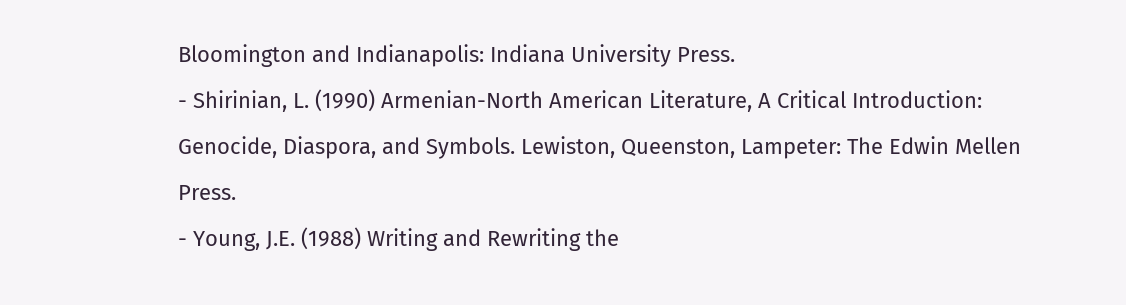Bloomington and Indianapolis: Indiana University Press.
- Shirinian, L. (1990) Armenian-North American Literature, A Critical Introduction: Genocide, Diaspora, and Symbols. Lewiston, Queenston, Lampeter: The Edwin Mellen Press.
- Young, J.E. (1988) Writing and Rewriting the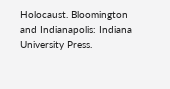Holocaust. Bloomington and Indianapolis: Indiana University Press.